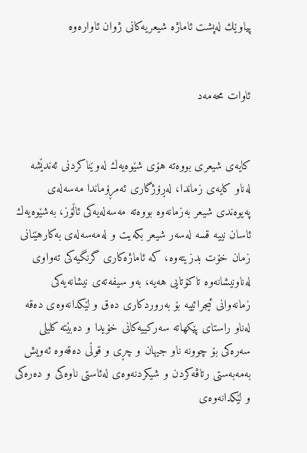پیاوێك له‌پشت ئاماژه‌ شیعریه‌كانى ژوان ئاواره‌وه‌


ئاوات محه‌مه‌د


كایه‌ى شیعرى بووه‌ته‌ هۆى شێوه‌یه‌ك له‌وێناكردنى ئه‌ندێشه‌ له‌ناو كایه‌ى زماندا، له‌ڕۆژگارى ئه‌مڕۆماندا مه‌سه‌له‌ى په‌یوه‌ندى شیعر به‌زمانه‌وه‌ بووه‌ته‌ مه‌سه‌له‌یه‌كى ئاڵۆز، به‌شێوه‌یه‌ك ئاسان نییه‌ قسه‌ له‌سه‌ر شیعر بكه‌یت و له‌مه‌سه‌له‌ى به‌كارهێنانى زمان خۆت بدزیته‌وه‌، كه‌ ئاماژه‌كارى گرنگیه‌كى ته‌واوى له‌ناونیشانه‌وه‌ تاكۆتایى هه‌یه‌، به‌و سیفه‌ته‌ى نیشانه‌یه‌كى زمانه‌وانى ئیجرائییه‌ بۆ به‌روردكارى ده‌ق و لێكدانه‌وه‌ى ده‌قه‌ له‌ناو راستاى پێكهاته‌ سه‌ركییه‌كانى خۆیدا و ده‌بێته‌ كلیلى سه‌ره‌كى بۆ چوونه‌ ناو جیهان و چڕى و قوڵى ده‌قه‌وه‌ ئه‌ویش به‌مه‌به‌ستى رتاڤه‌كردن و شیكردنه‌وه‌ى له‌ئاستى ناوه‌كى و ده‌ره‌كى و لێكدانه‌وه‌ى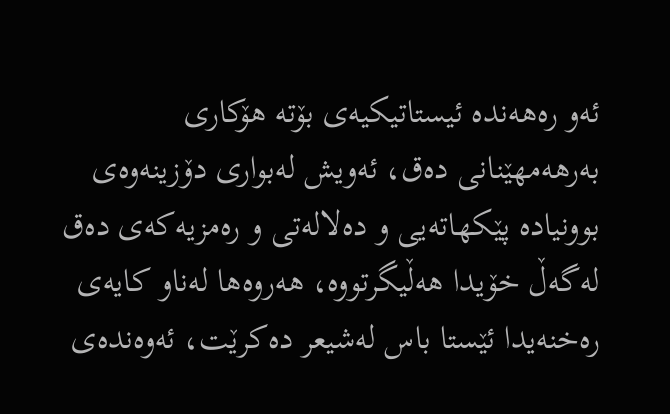ئه‌و ره‌هه‌نده‌ ئیستاتیكیه‌ى بۆته‌ هۆكارى به‌رهه‌مهێنانى ده‌ق، ئه‌ویش له‌بوارى دۆزینه‌وه‌ى بوونیاده‌ پێكهاته‌یى و ده‌لاله‌تى و ره‌مزیه‌كه‌ى ده‌ق له‌گه‌ڵ خۆیدا هه‌ڵیگرتووه‌، هه‌روه‌ها له‌ناو كایه‌ى ره‌خنه‌یدا ئێستا باس له‌شیعر ده‌كرێت، ئه‌وه‌نده‌ى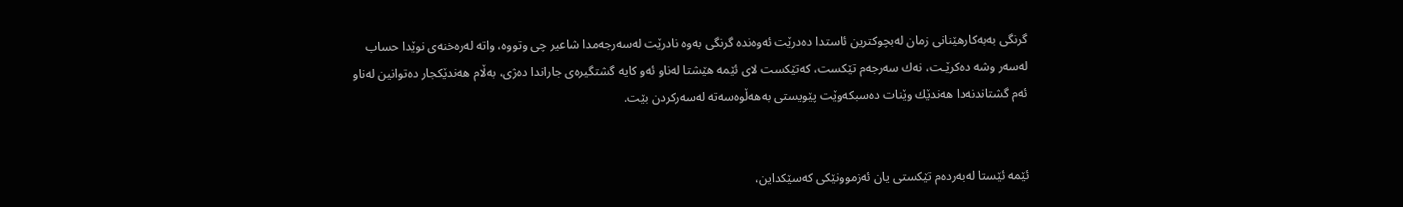گرنگى به‌به‌كارهێنانى زمان له‌بچوكترین ئاستدا ده‌درێت ئه‌وه‌نده‌ گرنگى به‌وه‌ نادرێت له‌سه‌رجه‌مدا شاعیر چى وتووه‌، واته‌ له‌ره‌خنه‌ى نوێدا حساب له‌سه‌ر وشه‌ ده‌كرێـت، نه‌ك سه‌رجه‌م تێكست، كه‌تێكست لاى ئێمه‌ هێشتا له‌ناو ئه‌و كایه‌ گشتگیره‌ى جاراندا ده‌ژى، به‌ڵام هه‌ندێكجار ده‌توانین له‌ناو ئه‌م گشتاندنه‌دا هه‌ندێك وێنات ده‌سبكه‌وێت پێویستى به‌هه‌ڵوه‌سه‌ته‌ له‌سه‌ركردن بێت.


ئێمه‌ ئێستا له‌به‌رده‌م تێكستى یان ئه‌زموونێكى كه‌سێكداین،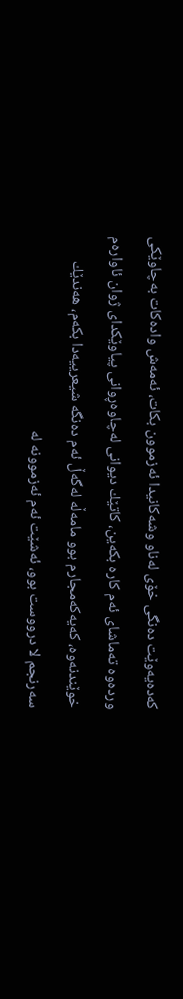كه‌ده‌یه‌وێت ده‌نگى خۆى له‌ناو وشه‌كانیدا ئه‌زموون بكات، ئه‌مه‌ش واده‌كات به‌چاوێكى ورده‌وه‌ ته‌ماشاى ئه‌م كاره‌ بكه‌ین، كاتێك دیوانى له‌چاوه‌ڕوانى پیاوێكداى ژوان ئاواره‌م خوێندنه‌وه‌، كه‌یه‌كه‌مجارم بوو مامه‌ڵه‌ له‌گه‌ڵ ئه‌م ده‌نگه‌ شیعرییه‌دا بكه‌م، هه‌ندێك سه‌رنجم لا درووست بوو، ئه‌شێت ئه‌م ئه‌زموونه‌ له‌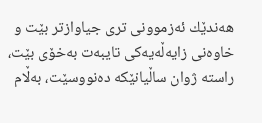هه‌ندێك ئه‌زموونى ترى جیاوازتر بێت و خاوه‌نى زایه‌ڵه‌یه‌كى تایبه‌ت به‌خۆى بێت، راسته‌ ژوان ساڵیانێكه‌ ده‌نووسێت، به‌ڵام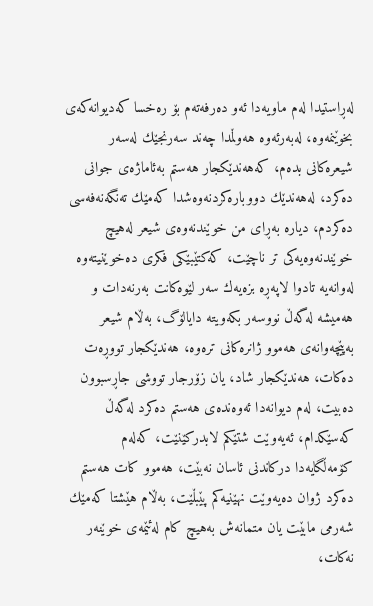له‌ڕاستیدا له‌م ماویه‌دا ئه‌و ده‌رفه‌ته‌م بۆ ره‌خسا كه‌دیوانه‌كه‌ى بخوێنمه‌وه‌، له‌به‌رئه‌وه‌ هه‌وڵمدا چه‌ند سه‌رنجێك له‌سه‌ر شیعره‌كانى بده‌م، كه‌هه‌ندێكجار هه‌ستم به‌ئاماژه‌ى جوانى ده‌كرد، له‌هه‌ندێك دووباره‌كردنه‌وه‌شدا كه‌مێك ته‌نگه‌نه‌فه‌سى ده‌كردم، دیاره‌ به‌ڕاى من خوێندنه‌وه‌ى شیعر له‌هیچ خوێندنه‌وه‌یه‌كى تر ناچێت، كه‌كتێبێكى فكرى ده‌خوێنیته‌وه‌ له‌وانه‌یه‌ تادوا لاپه‌ڕه‌ بزه‌یه‌ك سه‌ر لێوه‌كانت به‌رنه‌دات و هه‌میشه‌ له‌گه‌ڵ نووسه‌ر بكه‌ویته‌ دایالۆگ، به‌ڵام شیعر به‌پێچه‌وانه‌ى هه‌موو ژانره‌كانى تره‌وه‌، هه‌ندێكجار تووڕه‌ت ده‌كات، هه‌ندێكجار شاد، یان زۆرجار تووشى جاڕسبوون ده‌بیت، له‌م دیوانه‌دا ئه‌وه‌نده‌ى هه‌ستم ده‌كرد له‌گه‌ڵ كه‌سێكدام، ئه‌یه‌وێت شتێكم لابدركێنێت، كه‌له‌م كۆمه‌ڵگایه‌دا دركاندنى ئاسان نه‌بێت، هه‌موو كات هه‌ستم ده‌كرد ژوان ده‌یه‌وێت نهێنیه‌كم پێبڵێت، به‌ڵام هێشتا كه‌مێك شه‌رمى مابێت یان متمانه‌ش به‌هیچ كام له‌ئێمه‌ى خوێنه‌ر نه‌كات،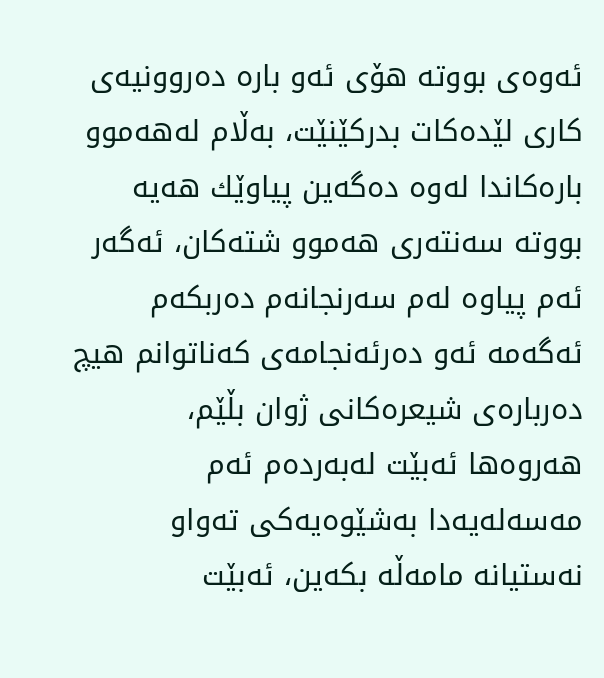ئه‌وه‌ى بووته‌ هۆى ئه‌و باره‌ ده‌روونیه‌ى كارى لێده‌كات بدركێنێت، به‌ڵام له‌هه‌موو باره‌كاندا له‌وه‌ ده‌گه‌ین پیاوێك هه‌یه‌ بووته‌ سه‌نته‌رى هه‌موو شته‌كان، ئه‌گه‌ر ئه‌م پیاوه‌ له‌م سه‌رنجانه‌م ده‌ربكه‌م ئه‌گه‌مه‌ ئه‌و ده‌رئه‌نجامه‌ى كه‌ناتوانم هیچ ده‌رباره‌ى شیعره‌كانى ژوان بڵێم، هه‌روه‌ها ئه‌بێت له‌به‌رده‌م ئه‌م مه‌سه‌له‌یه‌دا به‌شێوه‌یه‌كى ته‌واو نه‌ستیانه‌ مامه‌ڵه‌ بكه‌ین، ئه‌بێت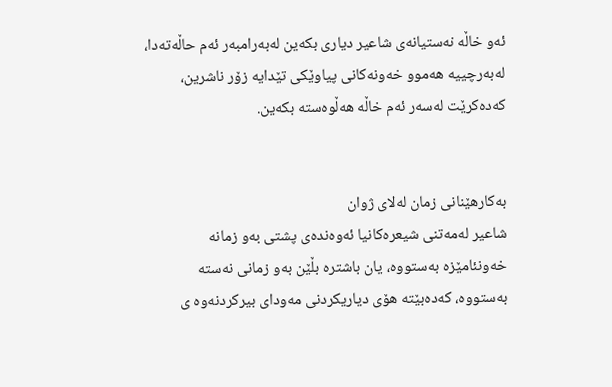ئه‌و خاڵه‌ نه‌ستیانه‌ى شاعیر دیارى بكه‌ین له‌به‌رامبه‌ر ئه‌م حاڵه‌ته‌دا، له‌به‌رچییه‌ هه‌موو خه‌ونه‌كانى پیاوێكى تێدایه‌ زۆر ناشرین، كه‌ده‌كرێت له‌سه‌ر ئه‌م خاڵه‌ هه‌ڵوه‌سته‌ بكه‌ین.


به‌كارهێنانى زمان له‌لاى ژوان
شاعیر له‌مه‌تنى شیعره‌كانیا ئه‌وه‌نده‌ى پشتى به‌و زمانه‌ خه‌ونئامێزه‌ به‌ستووه‌، یان باشتره‌ بڵێن به‌و زمانى نه‌سته‌ به‌ستووه‌، كه‌ده‌بێته‌ هۆى دیاریكردنى مه‌وداى بیركردنه‌وه‌ ى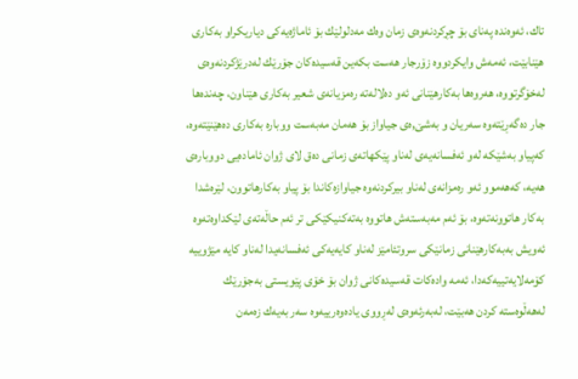تاك، ئه‌وه‌نده‌ په‌ناى بۆ چڕكردنه‌وه‌ى زمان وه‌ك مه‌دلولێك بۆ ئاماژه‌یه‌كى دیاریكراو به‌كارى هێنابێت، ئه‌مه‌ش وایكردووه‌ زۆرجار هه‌ست بكه‌ین قه‌سیده‌كان جۆرێك له‌درێژكردنه‌وه‌ى له‌خۆگرتووه‌، هه‌روه‌ها به‌كارهێنانى ئه‌و ده‌لاله‌ته‌ ره‌مزیانه‌ى شعیر به‌كارى هێناون، چه‌نده‌ها جار ده‌گه‌ڕێته‌وه‌ سه‌ریان و به‌شێ,ه‌ى جیاواز بۆ هه‌مان مه‌به‌ست ووباره‌ به‌كارى ده‌هێنێته‌وه‌، كه‌پیاو به‌شێكه‌ له‌و ئه‌فسانه‌یه‌ى له‌ناو پێكهاته‌ى زمانى ده‌ق لاى ژوان ئاماده‌یى دووباره‌ى هه‌یه‌، كه‌هه‌موو ئه‌و ره‌مزانه‌ى له‌ناو بیركردنه‌وه‌ جیاوازه‌كاندا بۆ پیاو به‌كارهاتوون، لێره‌شدا به‌كار هاتوونه‌ته‌وه‌، بۆ ئه‌م مه‌به‌سته‌ش هاتووه‌ به‌ته‌كنیكێكى تر ئه‌م حاڵه‌ته‌ى لێكداوه‌ته‌وه‌ ئه‌ویش به‌به‌كارهێنانى زمانێكى سروتئامێز له‌ناو كایه‌یه‌كى ئه‌فسانه‌یدا له‌ناو كایه‌ مێژوییه‌ كۆمه‌لایه‌تییه‌كه‌دا، ئه‌مه‌ واده‌كات قه‌سیده‌كانى ژوان بۆ خۆى پێویستى به‌جۆرێك له‌هه‌ڵوه‌سته‌ كردن هه‌بێت، له‌به‌رئه‌وه‌ى له‌ڕووى یاده‌وه‌رییه‌وه‌ سه‌ر به‌یه‌ك زه‌مه‌ن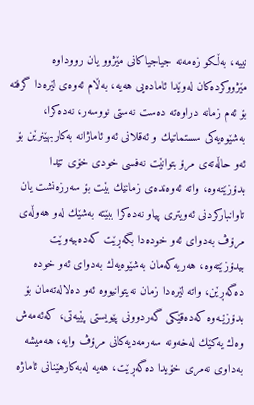نییه‌، به‌ڵكو زه‌مه‌نه‌ جیاجیاكانى مێژوو یان رووداوه‌ مێژووكرده‌كان له‌وێدا ئاماده‌یى هه‌یه‌، به‌ڵام ئه‌وه‌ى لێره‌دا گرفته‌ بۆ ئه‌م زمانه‌ دراوه‌ته‌ ده‌ست نه‌ستى نووسه‌ر، نه‌ده‌كرا، به‌شێوه‌یه‌كى سستماتیك و ئه‌قلانى ئه‌و ئاماژانه‌ به‌كاربهێنرێن بۆ ئه‌و حاڵه‌ته‌ى مرۆ بتوانێت نه‌فسى خودى خۆى تێدا بدۆزێته‌وه‌، واته‌ ئه‌وه‌نده‌ى زمانێك بێت بۆ سه‌رزه‌نشت یان تاوانباركردنى ئه‌ویترى پیاو نه‌ده‌كرا ببێته‌ به‌شێك له‌و هه‌وڵه‌ى مرۆڤ به‌دواى ئه‌و خوده‌دا بگه‌ڕێت كه‌ده‌بیه‌وێت بیدۆزێته‌وه‌، هه‌ریه‌كه‌مان به‌شێوه‌یه‌ك به‌دواى ئه‌و خوده‌ ده‌گه‌ڕێن، واته‌ لێره‌دا زمان نه‌یتوانیووه‌ ئه‌و ده‌لاله‌ته‌مان بۆ بدۆزێـه‌وه‌ كه‌ده‌قێكى گه‌ردوونى پێویستى پێیه‌تى، كه‌ئه‌مه‌ش وه‌ك یه‌كێك له‌خه‌ونه‌ سه‌رمه‌دیه‌كانى مرۆڤ وایه‌، هه‌میشه‌ به‌داوى نه‌مرى خۆیدا ده‌گه‌ڕێت، هه‌یه‌ له‌به‌كارهێنانى ئاماژه‌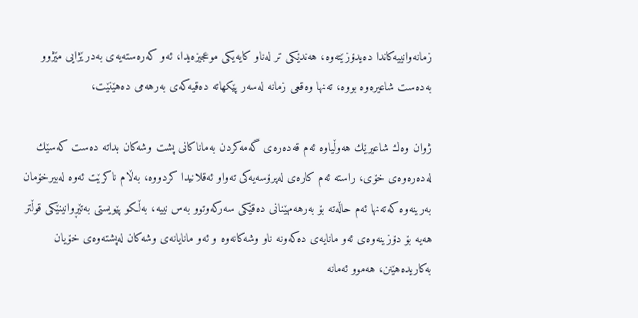زمانه‌وانییه‌كاندا ده‌یدۆزێته‌وه‌، هه‌ندێكى تر له‌ناو كایه‌یكى موعجیزه‌یدا، ئه‌و كه‌ره‌سته‌یه‌ى به‌درێژایى مێژوو به‌ده‌ست شاعیره‌وه‌ بووه‌، ته‌نها وه‌قعى زمانه‌ له‌سه‌ر پێكهاته‌ ده‌قیه‌كه‌ى به‌رهه‌مى ده‌هێنێت،

ژوان وه‌ك شاعیرێك هه‌وڵیاوه‌ ئه‌م قه‌ده‌ره‌ی گه‌مه‌كردن به‌ماناكانى پشت وشه‌كان بداته‌ ده‌ست كه‌سێك له‌ده‌ره‌وه‌ى خۆى، راسته‌ ئه‌م كاره‌ى له‌پرۆسه‌یه‌كى ته‌واو ئه‌قلانیدا كردووه‌، به‌ڵام ناكرێت ئه‌وه‌ له‌بیرخۆمان به‌رینه‌وه‌ كه‌ته‌نها ئه‌م حاڵه‌ته‌ بۆ به‌رهه‌مهێنانى ده‌قێكى سه‌ركه‌وتوو به‌س نییه‌، به‌ڵكو پێویستى به‌تێڕوانینێكى قوڵتر هه‌یه‌ بۆ دۆزینه‌وه‌ى ئه‌و مانایه‌ى ده‌كه‌ونه‌ ناو وشه‌كانه‌وه‌ و ئه‌و مانایانه‌ى وشه‌كان له‌پشته‌وه‌ى خۆیان به‌كاریده‌هێنن، هه‌موو ئه‌مانه‌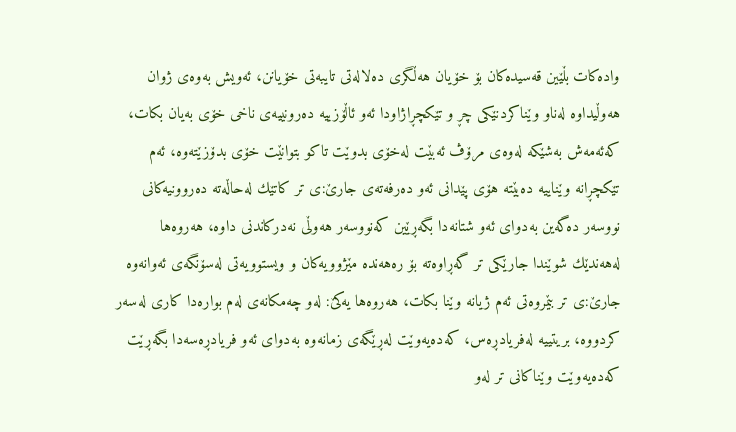واده‌كات بڵێین قه‌سیده‌كان بۆ خۆیان هه‌ڵگرى ده‌لاله‌تى تایبه‌تى خۆیانن، ئه‌ویش به‌وه‌ى ژوان هه‌وڵیداوه‌ له‌ناو وێناكردنێكى چڕ و تێكچڕاژاودا ئه‌و ئاڵۆزییه‌ ده‌رونییه‌ى ناخى خۆى به‌یان بكات، كه‌ئه‌مه‌ش به‌شێكه‌ له‌وه‌ى مرۆڤ ئه‌بێت له‌خۆى بدوێت تاكو بتوانێت خۆى بدۆزێته‌وه‌، ئه‌م تێكچڕانه‌ وێناییه‌ ده‌بێته‌ هۆى پێدانى ئه‌و ده‌رفه‌ته‌ى جارێ:ى تر كاتێك له‌حاڵه‌ته‌ ده‌روونیه‌كانى نووسه‌ر ده‌گه‌ین به‌دواى ئه‌و شتانه‌دا بگه‌ڕێین كه‌نووسه‌ر هه‌وڵى نه‌دركاندنى داوه‌، هه‌روه‌ها له‌هه‌ندێك شوێندا جارێكى تر گه‌ڕاوه‌ته‌ بۆ ره‌هه‌نده‌ مێژوویه‌كان و ویستوویه‌تى له‌سۆنگه‌ى ئه‌وانه‌وه‌ جارێ:ى تر بێمروه‌تى ئه‌م ژیانه‌ وێنا بكات، هه‌روه‌ها یه‌كێ: له‌و چه‌مكانه‌ى له‌م بواره‌دا كارى له‌سه‌ر كردووه‌، بریتییه‌ له‌فریادڕه‌س، كه‌ده‌یه‌وێت له‌ڕێگه‌ى زمانه‌وه‌ به‌دواى ئه‌و فریادڕه‌سه‌دا بگه‌ڕێت كه‌ده‌یه‌وێت وێناكانى تر له‌و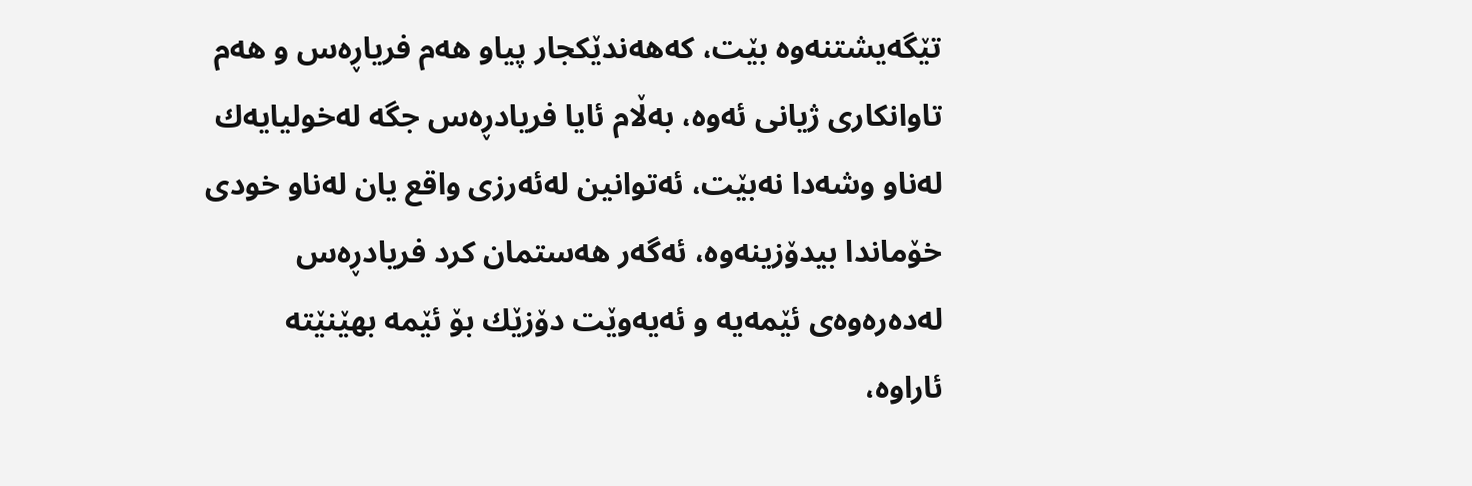تێگه‌یشتنه‌وه‌ بێت، كه‌هه‌ندێكجار پیاو هه‌م فریاڕه‌س و هه‌م تاوانكارى ژیانى ئه‌وه‌، به‌ڵام ئایا فریادڕه‌س جگه‌ له‌خولیایه‌ك له‌ناو وشه‌دا نه‌بێت، ئه‌توانین له‌ئه‌رزى واقع یان له‌ناو خودى خۆماندا بیدۆزینه‌وه‌، ئه‌گه‌ر هه‌ستمان كرد فریادڕه‌س له‌ده‌ره‌وه‌ى ئێمه‌یه‌ و ئه‌یه‌وێت دۆزێك بۆ ئێمه‌ بهێنێته‌ ئاراوه‌،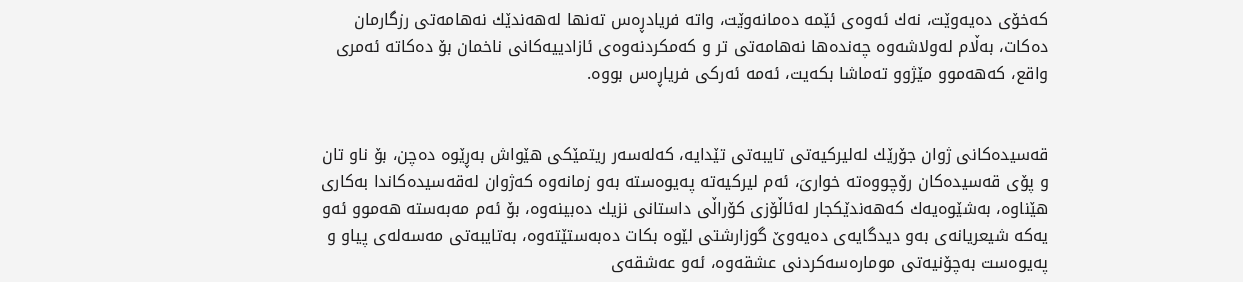كه‌خۆى ده‌یه‌وێت، نه‌ك ئه‌وه‌ى ئێمه‌ ده‌مانه‌وێت، واته‌ فریادڕه‌س ته‌نها له‌هه‌ندێك نه‌هامه‌تى رزگارمان ده‌كات، به‌ڵام له‌ولاشه‌وه‌ چه‌نده‌ها نه‌هامه‌تى تر و كه‌مكردنه‌وه‌ى ئازادییه‌كانى ناخمان بۆ ده‌كاته‌ ئه‌مرى واقع، كه‌هه‌موو مێژوو ته‌ماشا بكه‌یت، ئه‌مه‌ ئه‌ركى فریاڕه‌س بووه‌.


قه‌سیده‌كانى ژوان جۆرێك له‌لیركیه‌تى تایبه‌تى تێدایه‌، كه‌له‌سه‌ر ریتمێكى هێواش به‌ڕێوه‌ ده‌چن، بۆ ناو تان و پۆى قه‌سیده‌كان رۆچووه‌ته‌ خوارىَ، ئه‌م لیركیه‌ته‌ په‌یوه‌سته‌ به‌و زمانه‌وه‌ كه‌ژوان له‌قه‌سیده‌كاندا به‌كارى هێناوه‌، به‌شێوه‌یه‌ك كه‌هه‌ندێكجار له‌ئاڵۆزى كۆراڵى داستانى نزیك ده‌بینه‌وه‌، بۆ ئه‌م مه‌به‌سته‌ هه‌موو ئه‌و یه‌كه‌ شیعریانه‌ى به‌و دیدگایه‌ى ده‌یه‌وێ گوزارشتى لێوه‌ بكات ده‌به‌ستێته‌وه‌، به‌تایبه‌تى مه‌سه‌له‌ى پیاو و په‌یوه‌ست به‌چۆنیه‌تى موماره‌سه‌كردنى عشقه‌وه‌، ئه‌و عه‌شقه‌ى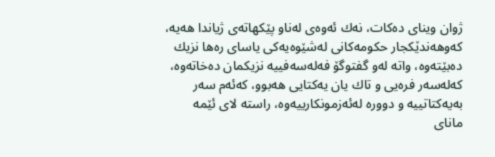ژوان ویناى ده‌كات، نه‌ك ئه‌وه‌ى له‌ناو پێکهاته‌ى ژیاندا هه‌یه‌، كه‌وهه‌ندێكجار حكومه‌كانى له‌شێوه‌یه‌كى یاساى ره‌ها نزیك ده‌بێته‌وه‌، واته‌ له‌و گفتوگۆ فه‌له‌سه‌فییه‌ نزیكمان ده‌خاته‌وه‌، كه‌له‌سه‌ر فره‌یى و تاك یان یه‌كتایى هه‌بوو، كه‌ئه‌م سه‌ر به‌یه‌كتاتییه‌ و دووره‌ له‌ئه‌زمونكارییه‌وه‌، راسته‌ لاى ئێمه‌ ماناى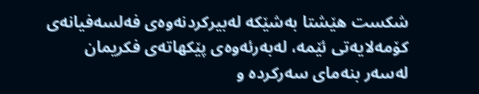شكست هێشتا به‌شێكه‌ له‌بیركردنه‌وه‌ى فه‌لسه‌فیانه‌ى كۆمه‌لایه‌تى ئێمه‌، له‌به‌رئه‌وه‌ى پێكهاته‌ى فكریمان له‌سه‌ر بنه‌ماى سه‌ركرده‌ و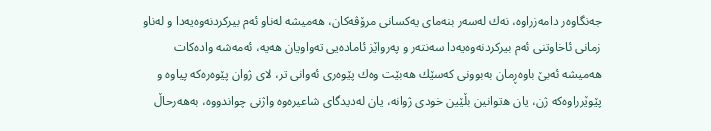جه‌نگاوه‌ر دامه‌زراوه‌، نه‌ك له‌سه‌ر بنه‌ماى یه‌كسانى مرۆڤه‌كان، هه‌میشه‌ له‌ناو ئه‌م بیركردنه‌وه‌یه‌دا و له‌ناو زمانى ئاخاوتنى ئه‌م بیركردنه‌وه‌یه‌دا سه‌نته‌ر و په‌رواێز ئاماده‌یی ته‌واویان هه‌یه‌، ئه‌مه‌شه‌ واده‌كات هه‌میشه‌ ئه‌بێ باوه‌ڕمان به‌بوونى كه‌سێك هه‌بێت وه‌ك پێوه‌رى ئه‌وانى تر، لاى ژوان پێوه‌ره‌كه‌ پیاوه‌ و پێوێرراوه‌كه‌ ژن، یان ه‌توانین بڵێین خودى ژوانه‌، یان له‌دیدگاى شاعیره‌وه‌ واژنى چواندووه‌، به‌هه‌رحاڵ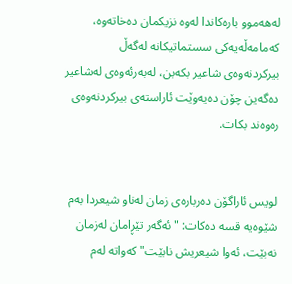له‌هه‌موو باره‌كاندا له‌وه‌ نزیكمان ده‌خاته‌وه‌، كه‌مامه‌ڵه‌یه‌كى سستماتیكانه‌ له‌گه‌ڵ بیركردنه‌وه‌ى شاعیر بكه‌بن، له‌به‌رئه‌وه‌ى له‌شاعیر ده‌گه‌ین چۆن ده‌یه‌وێت ئاراسته‌ى بیركردنه‌وه‌ى ره‌وه‌ند بكات.


لویس ئاراگۆن ده‌رباره‌ى زمان له‌ناو شیعردا به‌م شێوه‌یه‌ قسه‌ ده‌كات: "ئه‌گه‌ر تێڕامان له‌زمان نه‌بێت، ئه‌وا شیعریش نابێت" كه‌واته‌ له‌م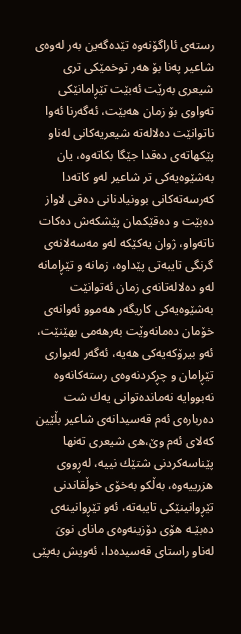رسته‌ى ئاراگۆنه‌وه‌ تێده‌گه‌ین به‌ر له‌وه‌ى شاعیر په‌نا بۆ هه‌ر توخمێكى ترى شیعرى به‌رێت ئه‌بێت تێڕامانێكى ته‌واوى بۆ زمان هه‌بێت، ئه‌گه‌رنا ئه‌وا ناتوانێت ده‌لاله‌ته‌ شیعریه‌كانى له‌ناو پێكهاته‌ى ده‌قدا جێگا بكاته‌وه‌، یان به‌شێوه‌یه‌كى تر شاعیر له‌و كاته‌دا كه‌رسه‌ته‌كانى بوونیادنانى ده‌قى لاواز ده‌بێت و ده‌قێكمان پێشكه‌ش ده‌كات ناته‌واو، ژوان یه‌كێكه‌ له‌و مه‌سه‌لانه‌ى گرنگى تایبه‌تى پێداوه‌، زمانه‌ و تێڕامانه‌ له‌و ده‌لاله‌تانه‌ى زمان ئه‌توانێت به‌شێوه‌یه‌كى كاریگه‌ر هه‌موو ئه‌وانه‌ى خۆمان ده‌مانه‌وێت به‌رهه‌مى بهێنێت، ئه‌و بیرۆكه‌یه‌كى هه‌یه‌، ئه‌گه‌ر له‌بوارى تێڕامان و چڕكردنه‌وه‌ى رسته‌كانه‌وه‌ نه‌بووایه‌ نه‌مانده‌توانى یه‌ك شت ده‌رباره‌ى ئه‌م قه‌سیدانه‌ى شاعیر بڵێین كه‌لاى ئه‌م وێ،ه‌ى شیعرى ته‌نها پێناسه‌كردنى شتێك نییه‌، له‌ڕووى هزرییه‌وه‌، به‌ڵكو به‌خۆى خوڵقاندنى تێڕوانینێكى تایبه‌ته‌، ئه‌و تێڕوانینه‌ى ده‌بێـه‌ هۆى دۆزینه‌وه‌ى ماناى نوىَ له‌ناو راستاى قه‌سیده‌دا، ئه‌ویش به‌پێى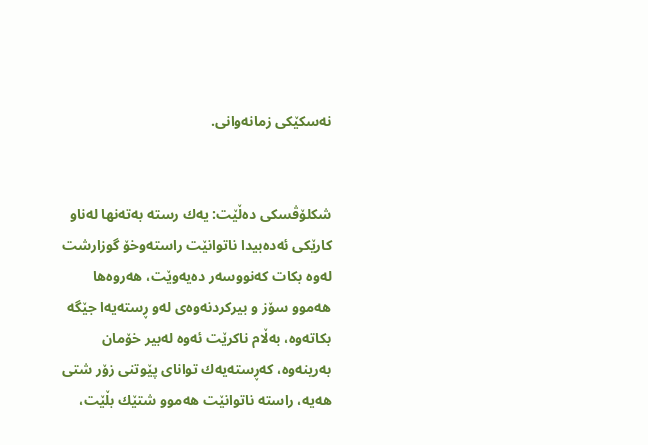نه‌سكێكى زمانه‌وانى.


شكلۆڤسكى ده‌ڵێت: یه‌ك رسته‌ به‌ته‌نها له‌ناو كارێكى ئه‌ده‌بیدا ناتوانێت راسته‌وخۆ گوزارشت له‌وه‌ بكات كه‌نووسه‌ر ده‌یه‌وێت، هه‌روه‌ها هه‌موو سۆز و بیركردنه‌وه‌ى له‌و ڕسته‌یه‌ا جێگه‌ بكاته‌وه‌، به‌ڵام ناكرێت ئه‌وه‌ له‌بیر خۆمان به‌رینه‌وه‌، كه‌ڕسته‌یه‌ك تواناى پێوتنى زۆر شتى هه‌یه‌، راسته‌ ناتوانێت هه‌موو شتێك بڵێت،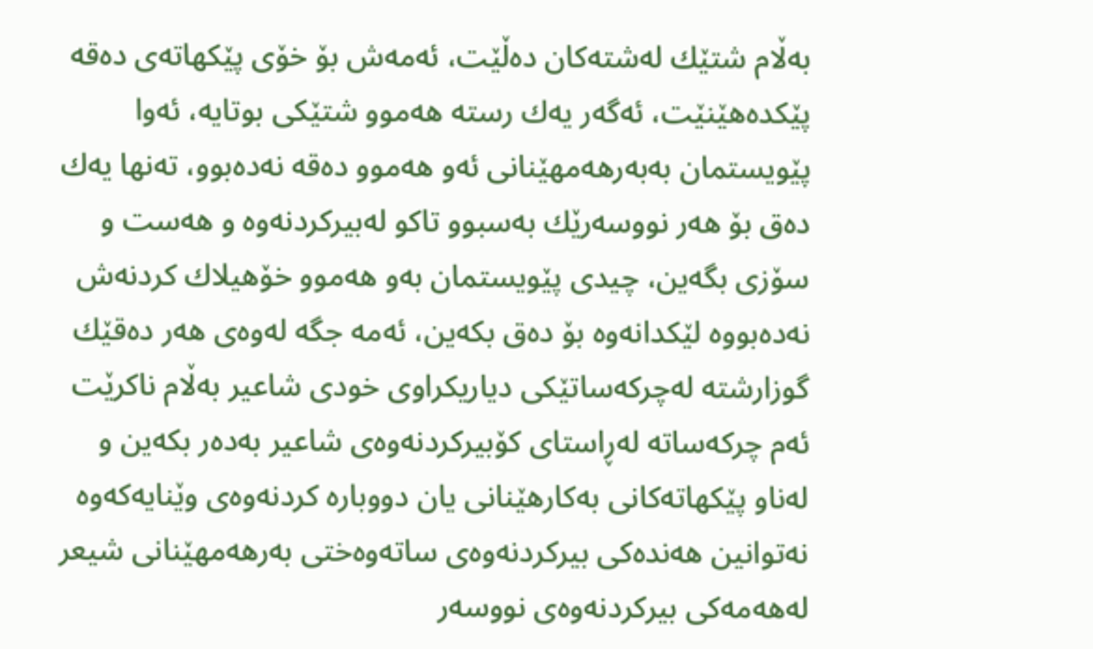به‌ڵام شتێك له‌شته‌كان ده‌ڵێت، ئه‌مه‌ش بۆ خۆى پێكهاته‌ى ده‌قه‌ پێكده‌هێنێت، ئه‌گه‌ر یه‌ك رسته‌ هه‌موو شتێكى بوتایه‌، ئه‌وا پێویستمان به‌به‌رهه‌مهێنانى ئه‌و هه‌موو ده‌قه‌ نه‌ده‌بوو، ته‌نها یه‌ك ده‌ق بۆ هه‌ر نووسه‌رێك به‌سبوو تاكو له‌بیركردنه‌وه‌ و هه‌ست و سۆزى بگه‌ین، چیدى پێویستمان به‌و هه‌موو خۆهیلاك كردنه‌ش نه‌ده‌بووه‌ لێكدانه‌وه‌ بۆ ده‌ق بكه‌ین، ئه‌مه‌ جگه‌ له‌وه‌ى هه‌ر ده‌قێك گوزارشته‌ له‌چركه‌ساتێكى دیاریكراوى خودى شاعیر به‌ڵام ناكرێت ئه‌م چركه‌ساته‌ له‌ڕاستاى كۆبیركردنه‌وه‌ى شاعیر به‌ده‌ر بكه‌ین و له‌ناو پێكهاته‌كانى به‌كارهێنانى یان دووباره‌ كردنه‌وه‌ى وێنایه‌كه‌وه‌ نه‌توانین هه‌نده‌كى بیركردنه‌وه‌ى ساته‌وه‌ختى به‌رهه‌مهێنانى شیعر له‌هه‌مه‌كى بیركردنه‌وه‌ى نووسه‌ر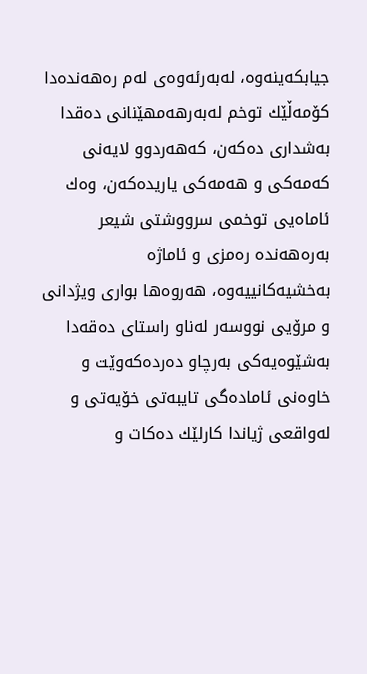جیابكه‌ینه‌وه‌، له‌به‌رئه‌وه‌ى له‌م ره‌هه‌نده‌دا كۆمه‌ڵێك توخم له‌به‌رهه‌مهێنانى ده‌قدا به‌شدارى ده‌كه‌ن، كه‌هه‌ردوو لایه‌نى كه‌مه‌كى و هه‌مه‌كى یاریده‌كه‌ن، وه‌ك ئاماه‌یى توخمى سرووشتى شیعر به‌ره‌هه‌نده‌ ره‌مزى و ئاماژه‌ به‌خشیه‌كانییه‌وه‌، هه‌روه‌ها بوارى ویژدانى و مرۆیى نووسه‌ر له‌ناو راستاى ده‌قه‌دا به‌شێوه‌یه‌كى به‌رچاو ده‌رده‌كه‌وێت و خاوه‌نى ئاماده‌گى تایبه‌تى خۆیه‌تى و له‌واقعى ژیاندا كارلێك ده‌كات و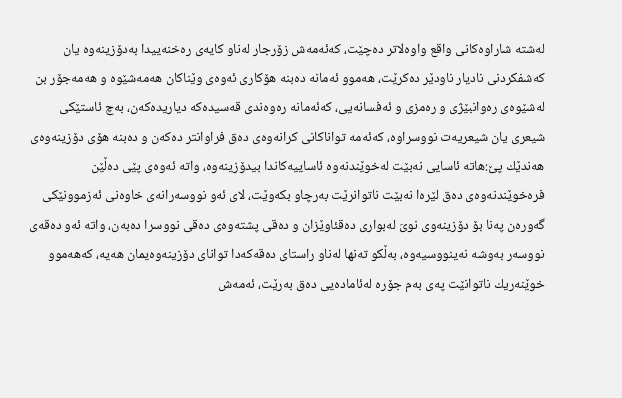له‌شته‌ شاراوه‌كانى واقع واوه‌لاتر ده‌چێت، كه‌ئه‌مه‌ش زۆرجار له‌ناو كایه‌ى ره‌خنه‌ییدا به‌دۆزینه‌وه‌ یان كه‌شفكردنى نادیار ناودێر ده‌كرێت، هه‌موو ئه‌مانه‌ ده‌بنه‌ هۆكارى ئه‌وه‌ى وێناكان هه‌مه‌شێوه‌ و هه‌مه‌جۆر بن له‌شێوه‌ى ره‌وانبێژى و ره‌مزى و ئه‌فسانه‌یى، كه‌ئه‌مانه‌ ره‌وه‌ندى قه‌سیده‌كه‌ دیاریده‌كه‌ن، به‌چ ئاستێكى شیعرى یان شیعریه‌ت نووسراوه‌، كه‌ئه‌مه‌ تواناكانى كرانه‌وه‌ى ده‌ق فراوانتر ده‌كه‌ن و ده‌بنه‌ هۆى دۆزینه‌وه‌ى هه‌ندێك پێ:هاته‌ ئاسایى نه‌بێت له‌خوێندنه‌وه‌ ئاساییه‌كاندا بیدۆزینه‌وه‌، واته‌ ئه‌وه‌ى پێى ده‌ڵێن فره‌خوێندنه‌وه‌ى ده‌ق لێره‌ا نه‌بێت ناتوانرێت به‌رچاو بكه‌وێت، لاى ئه‌و نووسه‌رانه‌ى خاوه‌نى ئه‌زموونێكى گه‌وره‌ن په‌نا بۆ دۆزینه‌وى نوىَ له‌بوارى ده‌قئاوێزان و ده‌قى پشته‌وه‌ى ده‌قى نووسرا ده‌به‌ن، واته‌ ئه‌و ده‌قه‌ى نووسه‌ر به‌وشه‌ نه‌ینووسیه‌وه‌، به‌ڵكو ته‌نها له‌ناو راستاى ده‌قه‌كه‌دا تواناى دۆزینه‌وه‌یمان هه‌یه‌، كه‌هه‌موو خوێنه‌ریك ناتوانێت په‌ى به‌م جۆره‌ له‌ئاماده‌یى ده‌ق به‌رێت، ئه‌مه‌ش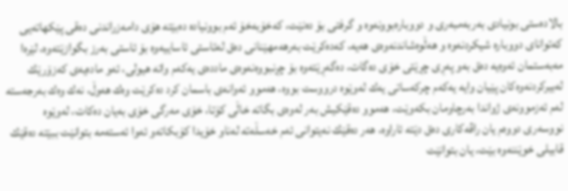بالاده‌ستى بونیادى به‌ربه‌مبه‌رى و دووباره‌بوونه‌وه‌ و گرفتى بۆ ده‌نێت، كه‌خۆبه‌خۆ ئه‌م بوونیاده‌ ده‌بێته‌ هۆى دامه‌زراندنى ده‌قى پێكهاته‌یى كه‌تواناى دووباره‌ شیكردنه‌وه‌ و هه‌ڵوه‌شاندنه‌وه‌ى هه‌یه‌، كه‌ده‌كرێت به‌رهه‌مهێنانى ده‌ق له‌ئاستى ئاساییه‌وه‌ بۆ ئاستى به‌رز بگوازێته‌وه‌، لێره‌ا مه‌به‌ستمان ئه‌وه‌یه‌ ده‌ق به‌و په‌ڕى چڕێتى خۆى ده‌گات، ده‌گه‌ڕێته‌وه‌ بۆ چڕنبووه‌نه‌وه‌ى مادده‌ى یه‌كه‌م واته‌ هیولى، ئه‌و ماده‌یه‌ى كه‌زۆرێك له‌بیركردنه‌وه‌كان پێیان وایه‌ یه‌كه‌م چركه‌ساتى یه‌ك له‌وێوه‌ درووست بووه‌، هه‌موو ئه‌وانه‌ى باسمان كرد ده‌كرێت وه‌ك هه‌وڵ، نه‌ك وه‌ك به‌رجه‌سته‌ له‌م ئه‌زموونه‌ى ژواندا به‌رچاومان بكه‌وێت، هه‌موو ده‌قێكیش به‌ر له‌وه‌ى بگاته‌ خاڵى كۆتا، خۆى مه‌رگى خۆى به‌یان ده‌كات، له‌وێوه‌ نووسه‌رى دووه‌م یان راڤه‌كارى ده‌ق دێته‌ ئاراوه‌، هه‌ر ده‌قێك نه‌یتوانى ئه‌م خه‌سڵه‌ته‌ له‌ناو خۆیدا كۆبكاته‌و ئه‌وا ئه‌سته‌مه‌ بتوانێت ببێته‌ ده‌قێك قابیلى خوێننه‌وه‌ بێت، یان بتوانێت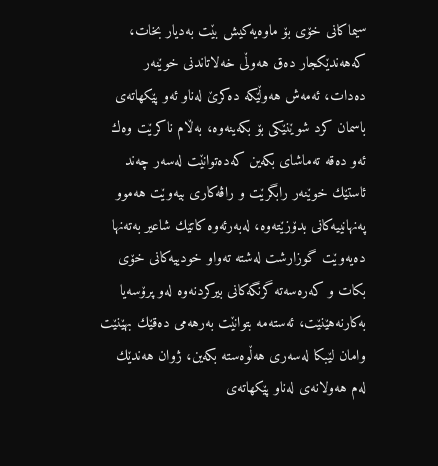سیماكانى خۆى بۆ ماوه‌یه‌كیش بێت به‌دیار بخات، كه‌هه‌ندێكجار ده‌ق هه‌وڵى خه‌لاتاندنى خوێنه‌ر ده‌دات، ئه‌مه‌ش هه‌وڵێكه‌ ده‌كرێ له‌ناو ئه‌و پێكهاته‌ى باسمان كرد شوێنێكى بۆ بكه‌ینه‌وه‌، به‌ڵام ناكرێت وه‌ك ئه‌و ده‌قه‌ ته‌ماشاى بكه‌ین كه‌ده‌توانێت له‌سه‌ر چه‌ند ئاستێك خوێنه‌ر رابگرێت و راڤه‌كارى بیه‌وێت هه‌موو په‌نهانییه‌كانى بدۆزێته‌وه‌، له‌به‌رئه‌وه‌ كاتێك شاعیر به‌ته‌نها ده‌یه‌وێت گوزارشت له‌شته‌ ته‌واو خودییه‌كانى خۆى بكات و كه‌ره‌سه‌ته‌ گرنگه‌كانى بیركردنه‌وه‌ له‌و پرۆسه‌یا به‌كارنه‌هێنێت، ئه‌سته‌مه‌ بتوانێت به‌رهه‌مى ده‌قێك بهێنێت وامان لێبكا له‌سه‌رى هه‌ڵوه‌سته‌ بكه‌ین، ژوان هه‌ندێك له‌م هه‌ولانه‌ى له‌ناو پێكهاته‌ى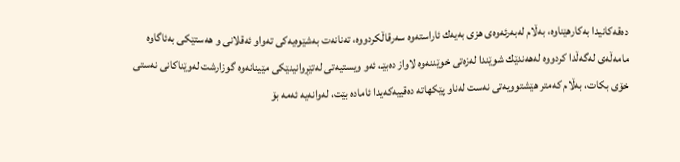ده‌قه‌كانیدا به‌كارهێناوه‌، به‌ڵام له‌به‌رئه‌وه‌ى هزى به‌یه‌ك ئاراسته‌وه‌ سه‌رقاڵكردووه‌، ته‌نانه‌ت به‌شێوه‌یه‌كى ته‌واو ئه‌قلانى و هه‌ستێكى به‌ئاگاوه‌ مامه‌ڵه‌ى له‌گه‌ڵدا كردووه‌ له‌هه‌ندێك شوێندا له‌زه‌تى خوێننه‌وه‌ لاواز ده‌بێـ، ئه‌و ویستیه‌تى له‌تێڕوانینێكى مێینانه‌وه‌ گوزارشت له‌وێناكانى نه‌ستى خۆى بكات، به‌ڵام كه‌متر هێشتوویه‌تى نه‌ست له‌ناو پێكهاته‌ ده‌قییه‌كه‌یدا ئاماده‌ بێت، له‌وانه‌یه‌ ئه‌مه‌ بۆ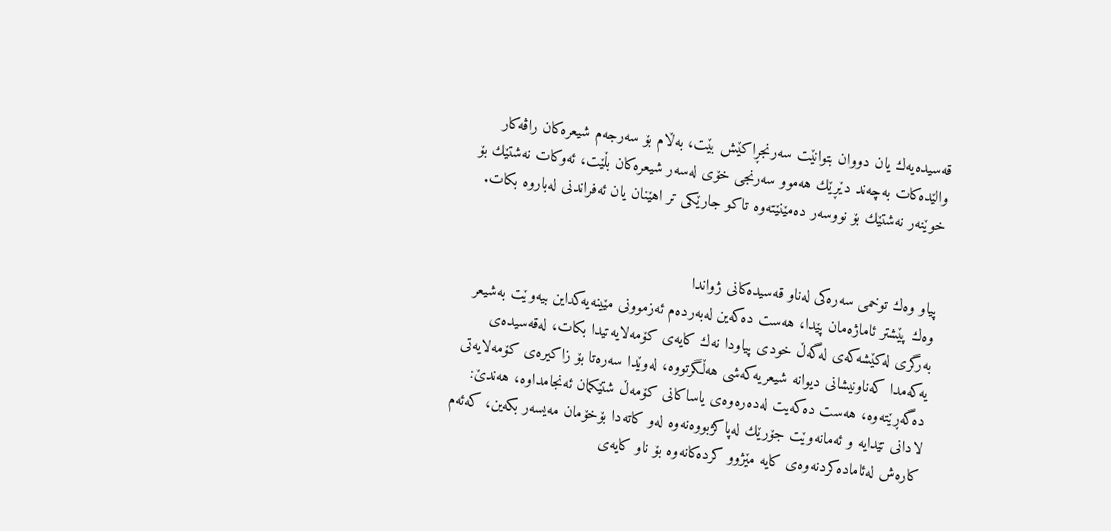قه‌سیده‌یه‌ك یان دووان بتوانێت سه‌رنجڕاكێش بێت، به‌ڵام بۆ سه‌رجه‌م شیعره‌كان راڤه‌كار والێده‌كات به‌چه‌ند دێڕێك هه‌موو سه‌رنجى خۆى له‌سه‌ر شیعره‌كان بڵێت، ئه‌وكات نه‌شتێك بۆ خوێنه‌ر نه‌شتێك بۆ نووسه‌ر ده‌مێنێته‌وه‌ تاكو جارێكى تر اهێنان یان ئه‌فراندنى له‌باروه‌ بكات.


پیاو وه‌ك توخمى سه‌ره‌كى له‌ناو قه‌سیده‌كانى ژواندا
وه‌ك پێشتر ئاماژه‌مان پێدا، هه‌ست ده‌كه‌ین له‌به‌رده‌م ئه‌زموونى مێینه‌یه‌كداین بیه‌وێت به‌شیعر به‌رگرى له‌كێشه‌كه‌ى له‌گه‌ڵ خودى پیاودا نه‌ك كایه‌ى كۆمه‌لایه‌تیدا بكات، له‌قه‌سیده‌ى یه‌كه‌مدا كه‌ناونیشانى دیوانه‌ شیعریه‌كه‌شى هه‌ڵگرتووه‌، له‌وێدا سه‌ره‌تا بۆ زاكیره‌ى كۆمه‌لایه‌تى ده‌گه‌ڕێته‌وه‌، هه‌ست ده‌كه‌یت له‌ده‌ره‌وه‌ى یاساكانى كۆمه‌ڵ شتێكمان ئه‌نجامداوه‌، هه‌ندێ: لادانى تێدایه‌ و ئه‌مانه‌وێت جۆرێك له‌پاكژبووه‌نه‌وه‌ له‌و كاته‌دا بۆخۆمان مه‌یسه‌ر بكه‌ین، كه‌ئه‌م كاره‌ش له‌ئاماده‌كردنه‌وه‌ى كایه‌ مێژوو كرده‌كانه‌وه‌ بۆ ناو كایه‌ى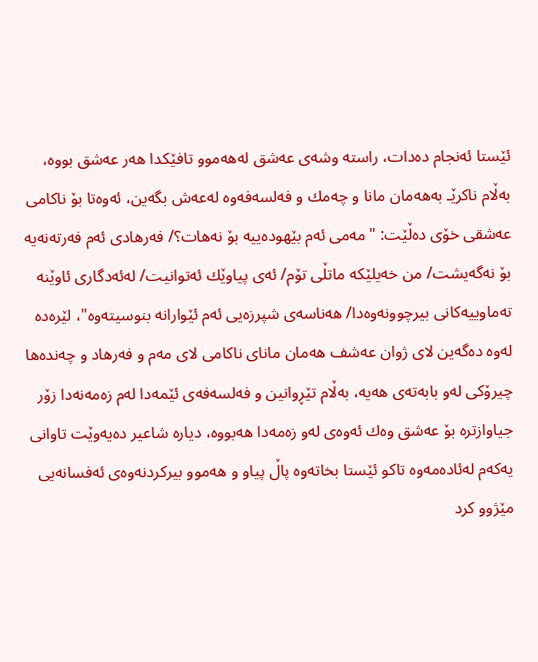ئێستا ئه‌نجام ده‌دات، راسته‌ وشه‌ى عه‌شق له‌هه‌موو تافێكدا هه‌ر عه‌شق بووه‌، به‌ڵام ناكرێـ به‌هه‌مان مانا و چه‌مك و فه‌لسه‌فه‌وه‌ له‌عه‌ش بگه‌ین، ئه‌وه‌تا بۆ ناكامى عه‌شقى خۆى ده‌ڵێت: "مه‌مى ئه‌م بێهوده‌ییه‌ بۆ نه‌هات؟/ فه‌رهادى ئه‌م فه‌رته‌نه‌یه‌ بۆ نه‌گه‌یشت/ من خه‌یلێكه‌ ماتڵى تۆم/ ئه‌ى پیاوێك ئه‌توانیت/ له‌ئه‌دگارى ئاوێنه‌ ته‌ماوییه‌كانى بیرچوونه‌وه‌دا/ هه‌ناسه‌ى شپرزه‌یى ئه‌م ئێوارانه‌ بنوسیته‌وه‌"، لێره‌ده‌ له‌وه‌ ده‌گه‌ین لاى ژوان عه‌شف هه‌مان ماناى ناكامى لاى مه‌م و فه‌رهاد و چه‌نده‌ها چیرۆكى له‌و بابه‌ته‌ى هه‌یه‌، به‌ڵام تێڕوانین و فه‌لسه‌فه‌ى ئێمه‌دا له‌م زه‌مه‌نه‌دا زۆر جیاوازتره‌ بۆ عه‌شق وه‌ك ئه‌وه‌ى له‌و زه‌مه‌دا هه‌بووه‌، دیاره‌ شاعیر ده‌یه‌وێت تاوانى یه‌كه‌م له‌ئاده‌مه‌وه‌ تاكو ئێستا بخاته‌وه‌ پاڵ پیاو و هه‌موو بیركردنه‌وه‌ى ئه‌فسانه‌یى مێژوو كرد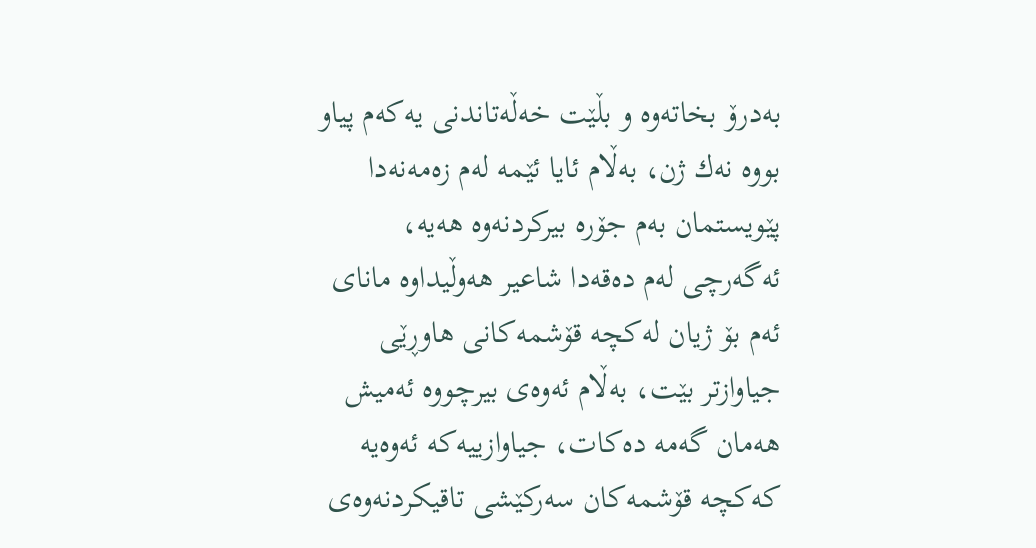به‌درۆ بخاته‌وه‌ و بڵێت خه‌ڵه‌تاندنى یه‌كه‌م پیاو بووه‌ نه‌ك ژن، به‌ڵام ئایا ئێمه‌ له‌م زه‌مه‌نه‌دا پێویستمان به‌م جۆره‌ بیركردنه‌وه‌ هه‌یه‌، ئه‌گه‌رچى له‌م ده‌قه‌دا شاعیر هه‌وڵیداوه‌ ماناى ئه‌م بۆ ژیان له‌كچه‌ قۆشمه‌كانى هاوڕێى جیاوازتر بێت، به‌ڵام ئه‌وه‌ى بیرچووه‌ ئه‌میش هه‌مان گه‌مه‌ ده‌كات، جیاوازییه‌كه‌ ئه‌وه‌یه‌ كه‌كچه‌ قۆشمه‌كان سه‌ركێشى تاقیكردنه‌وه‌ى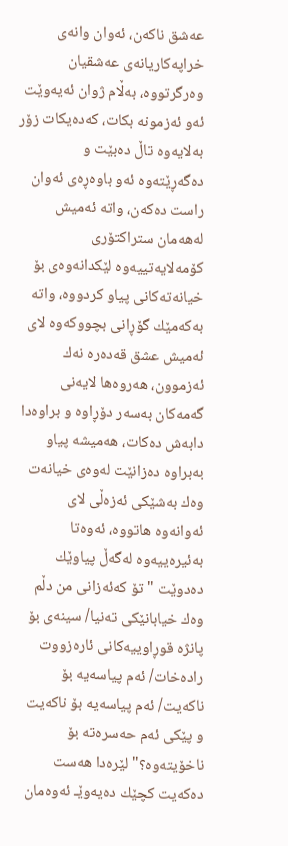عه‌شق ناكه‌ن، ئه‌وان وانه‌ى خراپه‌كاریانه‌ى عه‌شقیان وه‌رگرتووه‌، به‌ڵام ژوان ئه‌یه‌وێت ئه‌و ئه‌زمونه‌ بكات، كه‌ده‌یكات زۆر به‌لایه‌وه‌ تاڵ ده‌بێت و ده‌گه‌ڕێته‌وه‌ ئه‌و باوه‌ڕه‌ى ئه‌وان راست ده‌كه‌ن، واته‌ ئه‌میش له‌هه‌مان ستراكتۆرى كۆمه‌لایه‌تییه‌وه‌ لێكدانه‌وه‌ى بۆ خیانه‌ته‌كانى پیاو كردووه‌، واته‌ به‌كه‌مێك گۆڕانى بچووكه‌وه‌ لاى ئه‌میش عشق قه‌ده‌ره‌ نه‌ك ئه‌زموون، هه‌روه‌ها لایه‌نى گه‌مه‌كان به‌سه‌ر دۆڕاوه‌ و براوه‌دا دابه‌ش ده‌كات، هه‌میشه‌ پیاو به‌براوه‌ ده‌زانێت له‌وه‌ى خیانه‌ت وه‌ك به‌شێكى ئه‌زه‌ڵى لاى ئه‌وانه‌وه‌ هاتووه‌، ئه‌وه‌تا به‌ئیره‌ییه‌وه‌ له‌گه‌ڵ پیاوێك ده‌دوێت " تۆ كه‌ئه‌زانى من دڵم وه‌ك خیابانێكى ته‌نیا/ سینه‌ى بۆ پانژه‌ قوڕاوییه‌كانى ئاره‌زووت راده‌خات/ ئه‌م پیاسه‌یه‌ بۆ ناكه‌یت/ ئه‌م پیاسه‌یه‌ بۆ ناكه‌یت و پێكى ئه‌م حه‌سره‌ته‌ بۆ ناخۆیته‌وه‌؟" لێره‌دا هه‌ست ده‌كه‌یت كچێك ده‌یه‌وێـ ئه‌وه‌مان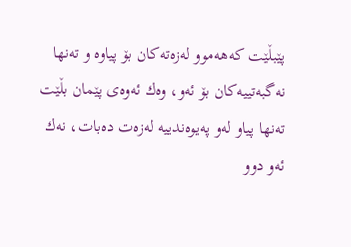پێبڵێت كه‌هه‌موو له‌زه‌ته‌كان بۆ پیاوه‌ و ته‌نها نه‌گبه‌تییه‌كان بۆ ئه‌و، وه‌ك ئه‌وه‌ى پێمان بڵێت ته‌نها پیاو له‌و په‌یوه‌ندییه‌ له‌زه‌ت ده‌بات، نه‌ك ئه‌و دوو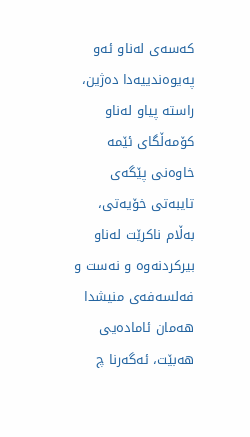كه‌سه‌ى له‌ناو ئه‌و په‌یوه‌ندییه‌دا ده‌ژین، راسته‌ پیاو له‌ناو كۆمه‌ڵگاى ئێمه‌ خاوه‌نى پێگه‌ى تایبه‌تى خۆیه‌تى، به‌ڵام ناكرێت له‌ناو بیركردنه‌وه‌ و نه‌ست و فه‌لسه‌فه‌ى منیشدا هه‌مان ئاماده‌یى هه‌بێت، ئه‌گه‌رنا چ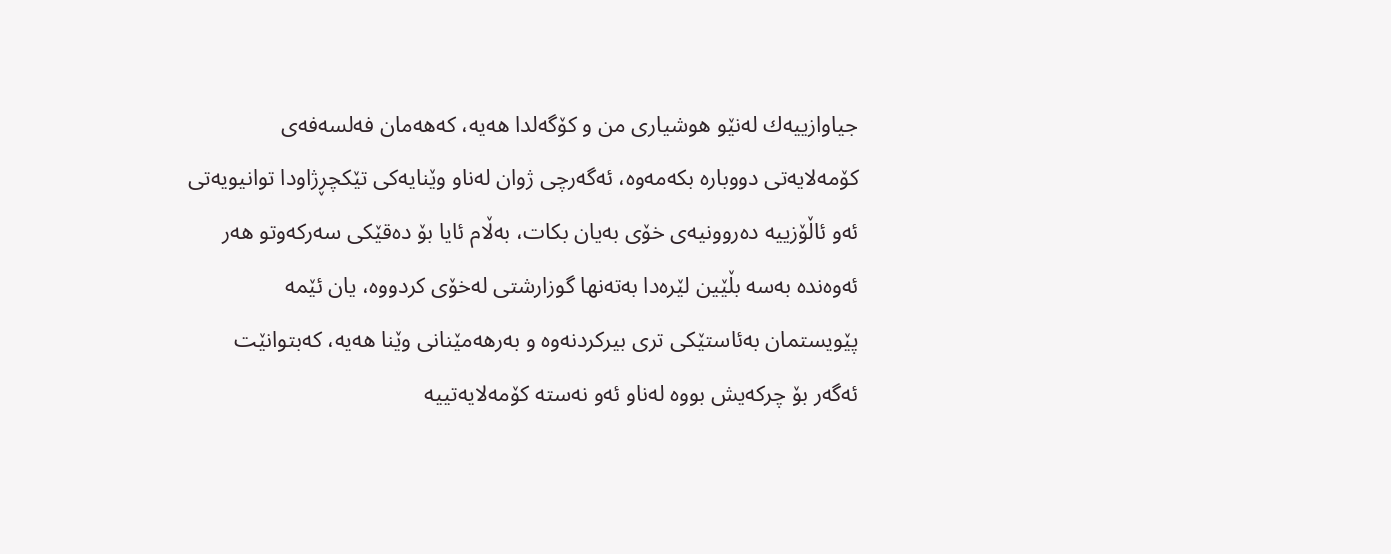جیاوازییه‌ك له‌نێو هوشیارى من و كۆگه‌لدا هه‌یه‌، كه‌هه‌مان فه‌لسه‌فه‌ى كۆمه‌لایه‌تى دووباره‌ بكه‌مه‌وه‌، ئه‌گه‌رچى ژوان له‌ناو وێنایه‌كى تێكچڕژاودا توانیویه‌تى ئه‌و ئاڵۆزییه‌ ده‌روونیه‌ى خۆى به‌یان بكات، به‌ڵام ئایا بۆ ده‌قێكى سه‌ركه‌وتو هه‌ر ئه‌وه‌نده‌ به‌سه‌ بڵێین لێره‌دا به‌ته‌نها گوزارشتى له‌خۆى كردووه‌، یان ئێمه‌ پێویستمان به‌ئاستێكى ترى بیركردنه‌وه‌ و به‌رهه‌مێنانى وێنا هه‌یه‌، كه‌بتوانێت ئه‌گه‌ر بۆ چركه‌یش بووه‌ له‌ناو ئه‌و نه‌سته‌ كۆمه‌لایه‌تییه‌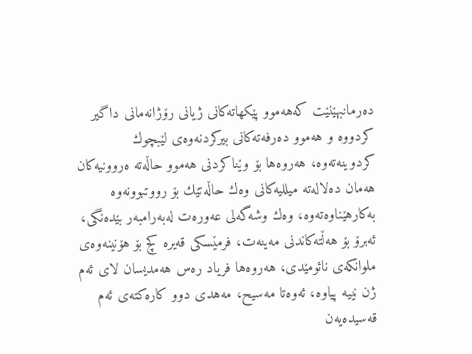ده‌رمانبهێنێت كه‌هه‌موو پێكهاته‌كانى ژیانى رۆژانه‌مانى داگیر كردووه‌ و هه‌موو ده‌رفه‌ته‌كانى بیركردنه‌وه‌ى لێبچوك كردوینه‌ته‌وه‌، هه‌روه‌ها بۆ وێناكردنى هه‌موو حاڵه‌ته‌ ه‌روونیه‌كان هه‌مان ده‌لاله‌ته‌ میللیه‌كانى وه‌ك حاڵه‌تێك بۆ رووتبوونه‌وه‌ به‌كارهێناوه‌ته‌وه‌، وه‌ك وشه‌گه‌لى عه‌وره‌ت له‌به‌رامبه‌ر بێده‌نگى، ئه‌برۆ بۆ هه‌ڵته‌كاندنى مه‌ینه‌ت، فرمێسكى قه‌یره‌ كچ بۆ هۆنینه‌وه‌ى ملوانكه‌ى نائومێدى، هه‌روه‌ها فریاد ره‌س هه‌مدیسان لاى ئه‌م ژن نییه‌ پیاوه‌، ئه‌وه‌تا مه‌سیح، مه‌هدى دوو كاره‌كته‌ى ئه‌م قه‌سیده‌یه‌ن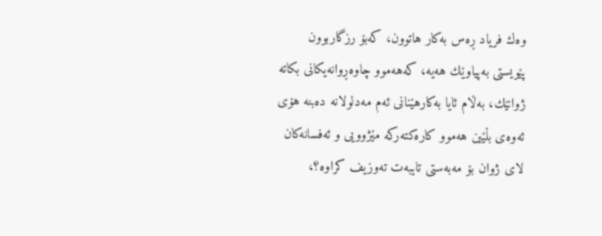وه‌ك فریاد ڕه‌س به‌كار هاتوون، كه‌بۆ رزگاربوون پێویستى به‌پیاوێك هه‌یه‌، كه‌هه‌موو چاوه‌ڕوانه‌یكانى بكاته‌ ژوانێك، به‌ڵام ئایا به‌كارهێنانى ئه‌م مه‌دلولانه‌ ده‌بنه‌ هۆى ئه‌وه‌ى بڵێین هه‌موو كاره‌كته‌ركه‌ مێژوویی و ئه‌فسانه‌كان لاى ژوان بۆ مه‌به‌ستى تایبه‌ت ته‌وزیف كراوه‌؟،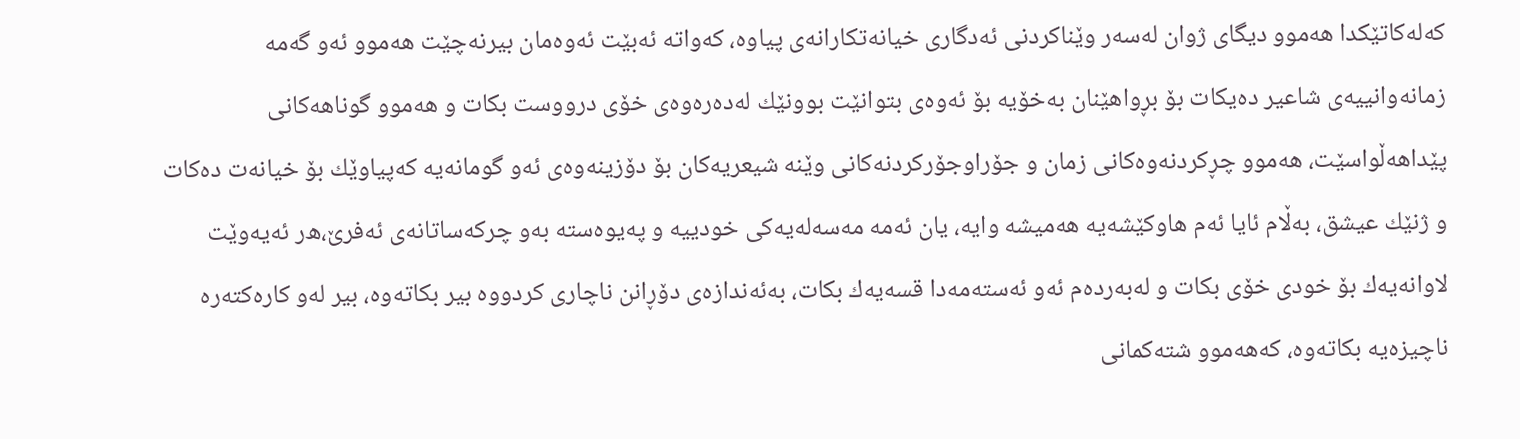كه‌له‌كاتێكدا هه‌موو دیگاى ژوان له‌سه‌ر وێناكردنى ئه‌دگارى خیانه‌تكارانه‌ى پیاوه‌، كه‌واته‌ ئه‌بێت ئه‌وه‌مان بیرنه‌چێت هه‌موو ئه‌و گه‌مه‌ زمانه‌وانییه‌ى شاعیر ده‌یكات بۆ بڕواهێنان به‌خۆیه‌ بۆ ئه‌وه‌ى بتوانێت بوونێك له‌ده‌ره‌وه‌ى خۆى درووست بكات و هه‌موو گوناهه‌كانى پێداهه‌ڵواسێت، هه‌موو چڕكردنه‌وه‌كانى زمان و جۆراوجۆركردنه‌كانى وێنه‌ شیعریه‌كان بۆ دۆزینه‌وه‌ى ئه‌و گومانه‌یه‌ كه‌پیاوێك بۆ خیانه‌ت ده‌كات و ژنێك عیشق، به‌ڵام ئایا ئه‌م هاوكێشه‌یه‌ هه‌میشه‌ وایه‌، یان ئه‌مه‌ مه‌سه‌له‌یه‌كى خودییه‌ و په‌یوه‌سته‌ به‌و چركه‌ساتانه‌ى ئه‌فرێ،ه‌ر ئه‌یه‌وێت لاوانه‌یه‌ك بۆ خودى خۆى بكات و له‌به‌رده‌م ئه‌و ئه‌سته‌مه‌دا قسه‌یه‌ك بكات، به‌ئه‌ندازه‌ى دۆڕانن ناچارى كردووه‌ بیر بكاته‌وه‌، بیر له‌و كاره‌كته‌ره‌ ناچیزه‌یه‌ بكاته‌وه‌، كه‌هه‌موو شته‌كمانى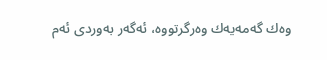وه‌ك گه‌مه‌یه‌ك وه‌رگرتووه‌، ئه‌گه‌ر به‌وردى ئه‌م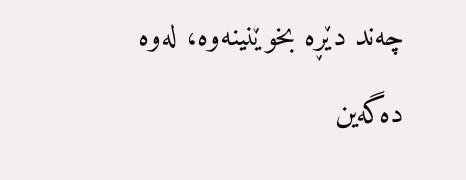چه‌ند دێڕه‌ بخوێنینه‌وه‌، له‌وه‌ ده‌گه‌ین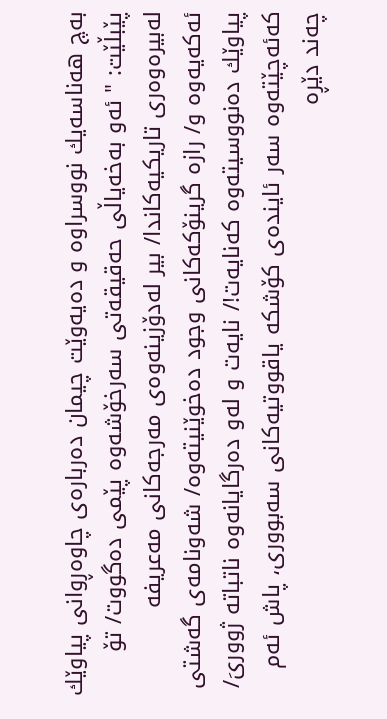به‌چ هه‌ناسه‌یك نووسراوه‌ و ده‌یه‌وێت چیمان ده‌رباره‌ى چاوه‌ڕوانى پیاوێك پێبڵێت: " ئه‌و به‌خه‌یاڵى حه‌قیقه‌تى سه‌رخۆشه‌وه‌ پێمى ده‌گووت/ تۆ له‌بیره‌وه‌رى تاریكیه‌كاندا/ بیر له‌دۆزینه‌وه‌ى مه‌رجه‌كانى مه‌عریفه‌ ئه‌كه‌یه‌وه‌ و/ رازه‌ گرینۆكه‌كانى وجود ده‌خوێنیته‌وه‌/ شه‌ونامه‌ى گه‌شتى پیاوێك ده‌نووسیته‌وه‌ كه‌نایه‌ت!/ نایه‌ت و له‌و ده‌رگایانه‌وه‌ ناتباته‌ ژوورىَ/ كه‌ئه‌چێته‌وه‌ سه‌ر ئاینده‌ى كۆشكه‌ یاقووتیه‌كانى سه‌بوورى، پاش ئه‌م چه‌ند دێڕه‌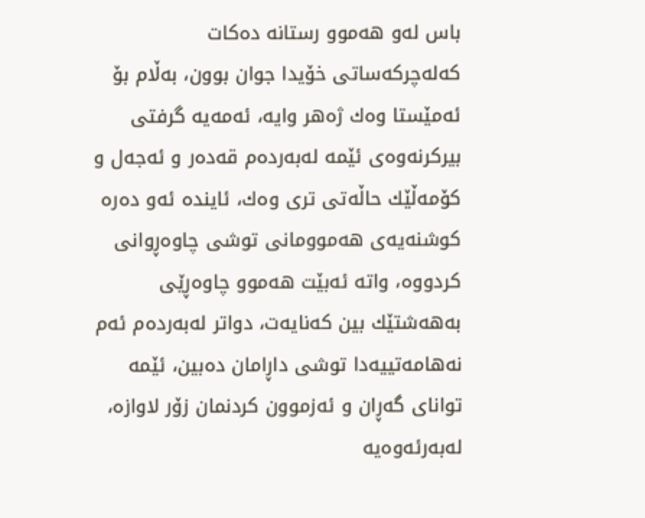باس له‌و هه‌موو رستانه‌ ده‌كات كه‌له‌چركه‌ساتى خۆیدا جوان بوون، به‌ڵام بۆ ئه‌مێستا وه‌ك ژه‌هر وایه‌، ئه‌مه‌یه‌ گرفتى بیركرنه‌وه‌ى ئێمه‌ له‌به‌رده‌م قه‌ده‌ر و ئه‌جه‌ل و كۆمه‌ڵێك حاڵه‌تى ترى وه‌ك، ئاینده‌ ئه‌و ده‌ره‌ كوشنه‌یه‌ى هه‌موومانى توشى چاوه‌ڕوانى كردووه‌، واته‌ ئه‌بێت هه‌موو چاوه‌ڕێى به‌هه‌شتێك بین كه‌نایه‌ت، دواتر له‌به‌رده‌م ئه‌م نه‌هامه‌تییه‌دا توشى داڕامان ده‌بین، ئێمه‌ تواناى گه‌ڕان و ئه‌زموون كردنمان زۆر لاوازه‌، له‌به‌رئه‌وه‌یه‌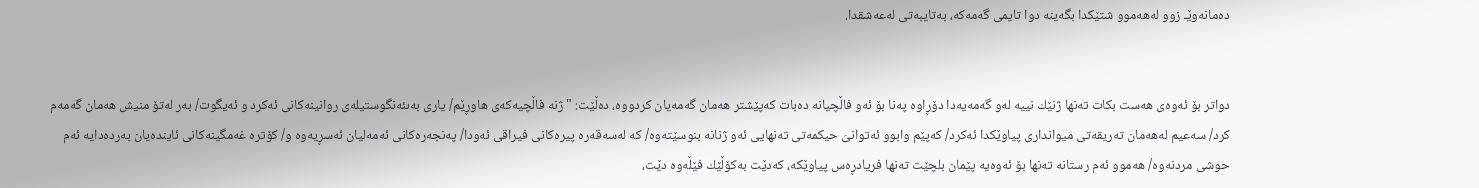ده‌مانه‌وێـ زوو له‌هه‌موو شتێكدا بگه‌ینه‌ دوا تایمى گه‌مه‌كه‌، به‌تایبه‌تى له‌عه‌شقدا.


دواتر بۆ ئه‌وه‌ى هه‌ست بكات ته‌نها ژنێك نییه‌ له‌و گه‌مه‌یه‌دا دۆڕاوه‌ په‌نا بۆ ئه‌و فاڵچیانه‌ ده‌بات كه‌پێشتر هه‌مان گه‌مه‌یان كردووه‌، ده‌ڵێت: "ژنه‌ فاڵچیه‌كه‌ى هاوڕێم/ یارى به‌ىئه‌نگوستیله‌ى روانینه‌كانى ئه‌كرد و ئه‌یگوت/ به‌ر له‌تۆ منیش هه‌مان گه‌مه‌م كرد/ سه‌عیم له‌هه‌مان ته‌ریقه‌تى میواندارى پیاوێكدا ئه‌كرد/ كه‌پێم وابوو ئه‌توانىَ حیكمه‌تى ته‌نهایى ئه‌و ژنانه‌ بنوسێته‌وه‌/ كه‌ له‌سه‌قه‌ره‌ پیره‌كانى فیراقى ئه‌ودا/ په‌نجه‌ره‌كانى ئه‌مه‌لیان ئه‌سڕیه‌وه‌ و/ كۆتره‌ غه‌مگینه‌كانى ئاینده‌یان به‌رده‌دایه‌ ئه‌م حوشى مردنه‌وه‌/ هه‌موو ئه‌م رستانه‌ ته‌نها بۆ ئه‌وه‌یه‌ پێمان بلچێت ته‌نها فریادڕه‌س پیاوێكه‌، كه‌دێت به‌كۆڵێك فێڵه‌وه‌ دێت،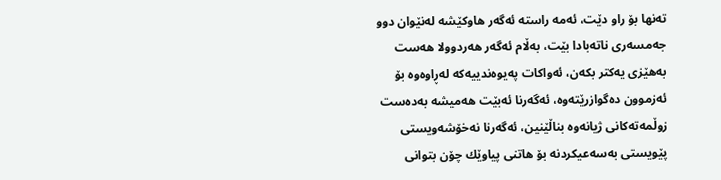ته‌نها بۆ راو دێت، ئه‌مه‌ راسته‌ ئه‌گه‌ر هاوكێشه‌ له‌نێوان دوو جه‌مسه‌رى ناته‌بادا بێت، به‌ڵام ئه‌گه‌ر هه‌ردوولا هه‌ست به‌هێزى یه‌كتر بكه‌ن، ئه‌واكات په‌یوه‌ندییه‌كه‌ له‌ڕاوه‌وه‌ بۆ ئه‌زموون ده‌گوازرێته‌وه‌، ئه‌گه‌رنا ئه‌بێت هه‌میشه‌ به‌ده‌ست زوڵمه‌ته‌كانى ژیانه‌وه‌ بناڵێنین، ئه‌گه‌رنا نه‌خۆشه‌ویستى پێویستى به‌سه‌عیكردنه‌ بۆ هاتنى پیاوێك چۆن بتوانى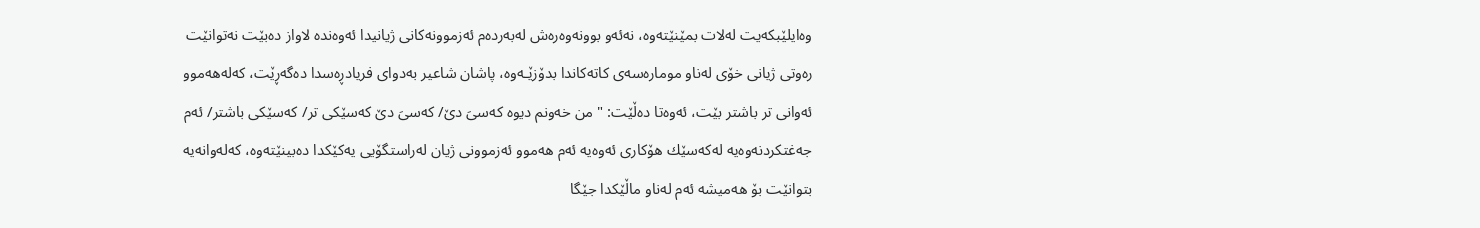وه‌ایلێبكه‌یت له‌لات بمێنێته‌وه‌، نه‌ئه‌و بوونه‌وه‌ره‌ش له‌به‌رده‌م ئه‌زموونه‌كانى ژیانیدا ئه‌وه‌نده‌ لاواز ده‌بێت نه‌توانێت ره‌وتى ژیانى خۆى له‌ناو موماره‌سه‌ى كاته‌كاندا بدۆزێـه‌وه‌، پاشان شاعیر به‌دواى فریادڕه‌سدا ده‌گه‌ڕێت، كه‌له‌هه‌موو ئه‌وانى تر باشتر بێت، ئه‌وه‌تا ده‌ڵێت: " من خه‌ونم دیوه‌ كه‌سىَ دێ/ كه‌سىَ دێ كه‌سێكى تر/ كه‌سێكى باشتر/ ئه‌م جه‌غتكردنه‌وه‌یه‌ له‌كه‌سێك هۆكارى ئه‌وه‌یه‌ ئه‌م هه‌موو ئه‌زموونى ژیان له‌راستگۆیی یه‌كێكدا ده‌بینێته‌وه‌، كه‌له‌وانه‌یه‌ بتوانێت بۆ هه‌میشه‌ ئه‌م له‌ناو ماڵێكدا جێگا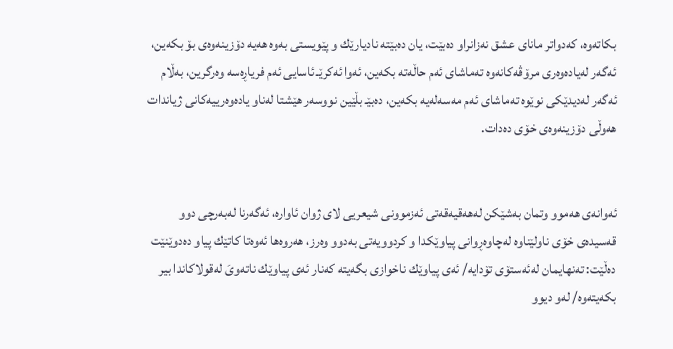بكاته‌وه‌، كه‌دواتر ماناى عشق نه‌زانراو ده‌بێت، یان ده‌بێته‌ نادیارێك و پێویستى به‌وه‌ هه‌یه‌ دۆزینه‌وه‌ى بۆ بكه‌ین، ئه‌گه‌ر له‌یاده‌وه‌رى مرۆڤه‌كانه‌وه‌ ته‌ماشاى ئه‌م حاڵه‌ته‌ بكه‌ین، ئه‌وا ئه‌كرێـ ئاسایى ئه‌م فریاڕه‌سه‌ وه‌رگرین، به‌ڵام ئه‌گه‌ر له‌دیدێكى نوێوه‌ ته‌ماشاى ئه‌م مه‌سه‌له‌یه‌ بكه‌ین، ده‌بێـ بڵێین نووسه‌ر هێشتا له‌ناو یاده‌وه‌رییه‌كانى ژیاندات هه‌وڵى دۆزینه‌وه‌ى خۆى ده‌دات.


ئه‌وانه‌ى هه‌موو وتمان به‌شێكن له‌هه‌قیه‌قه‌تى ئه‌زموونى شیعریى لاى ژوان ئاواره‌، ئه‌گه‌رنا له‌به‌رچى دوو قه‌سیده‌ى خۆى ناولێناوه‌ له‌چاوه‌ڕوانى پیاوێكدا و كردوویه‌تى به‌دوو وه‌رز، هه‌روه‌ها ئه‌وه‌تا كاتێك پیاو ده‌دوێنێت ده‌ڵێت: ته‌نهایمان له‌ئه‌ستۆى تۆدایه‌/ ئه‌ى پیاوێك ناخوازى بگه‌یته‌ كه‌نار ئه‌ى پیاوێك ناته‌وىَ له‌قولاكاندا بیر بكه‌یته‌وه‌/ له‌و دیوو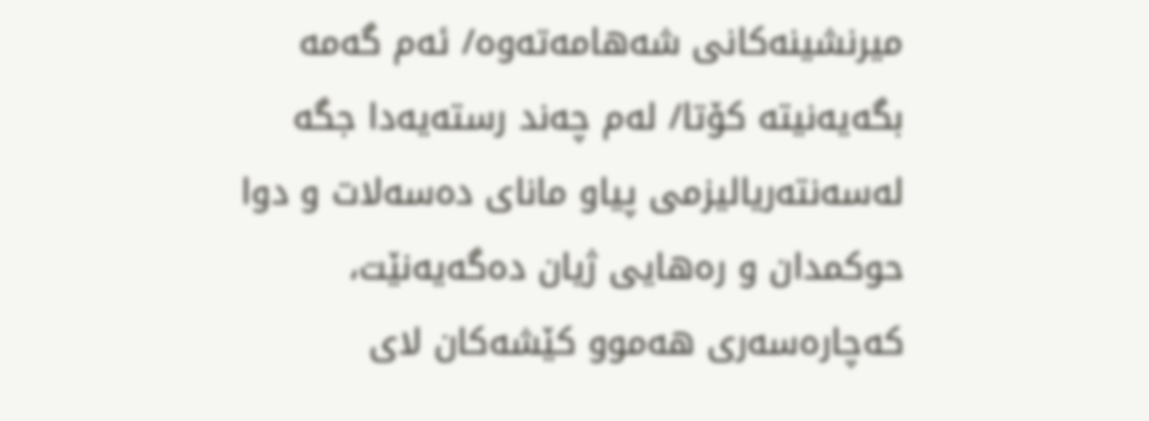میرنشینه‌كانى شه‌هامه‌ته‌وه‌/ ئه‌م گه‌مه‌ بگه‌یه‌نیته‌ كۆتا/ له‌م چه‌ند رسته‌یه‌دا جگه‌ له‌سه‌نته‌ریالیزمى پیاو ماناى ده‌سه‌لات و دوا حوكمدان و ره‌هایى ژیان ده‌گه‌یه‌نێت، كه‌چاره‌سه‌رى هه‌موو كێشه‌كان لاى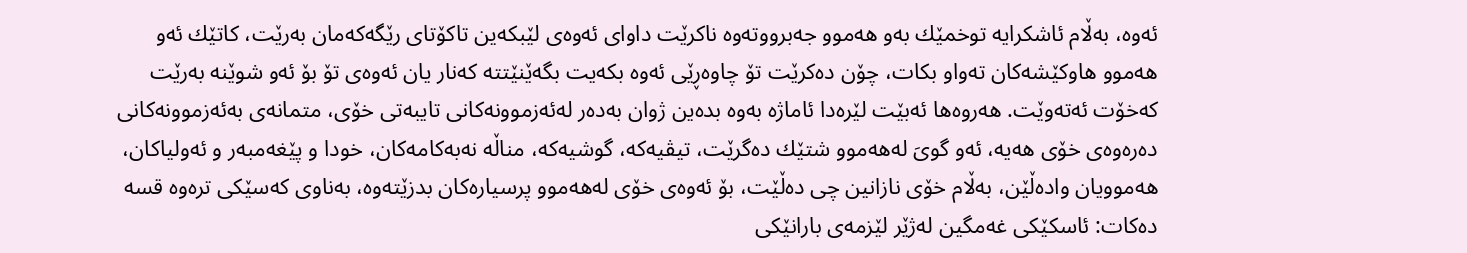ئه‌وه‌، به‌ڵام ئاشكرایه‌ توخمێك به‌و هه‌موو جه‌برووته‌وه‌ ناكرێت داواى ئه‌وه‌ى لێبكه‌ین تاكۆتاى رێگه‌كه‌مان به‌رێت، كاتێك ئه‌و هه‌موو هاوكێشه‌كان ته‌واو بكات، چۆن ده‌كرێت تۆ چاوه‌ڕێى ئه‌وه‌ بكه‌یت بگه‌ێنێتته‌ كه‌نار یان ئه‌وه‌ى تۆ بۆ ئه‌و شوێنه‌ به‌رێت كه‌خۆت ئه‌ته‌وێت. هه‌روه‌ها ئه‌بێت لێره‌دا ئاماژه‌ به‌وه‌ بده‌ین ژوان به‌ده‌ر له‌ئه‌زموونه‌كانى تایبه‌تى خۆى، متمانه‌ى به‌ئه‌زموونه‌كانى ده‌ره‌وه‌ى خۆى هه‌یه‌، ئه‌و گوىَ له‌هه‌موو شتێك ده‌گرێت، تیڤیه‌كه‌، گوشیه‌كه‌، مناڵه‌ نه‌به‌كامه‌كان، خودا و پێغه‌مبه‌ر و ئه‌ولیاكان، هه‌موویان واده‌ڵێن، به‌ڵام خۆى نازانین چى ده‌ڵێت، بۆ ئه‌وه‌ى خۆى له‌هه‌موو پرسیاره‌كان بدزێته‌وه‌، به‌ناوى كه‌سێكى تره‌وه‌ قسه‌ ده‌كات: ئاسكێكى غه‌مگین له‌ژێر لێزمه‌ى بارانێكى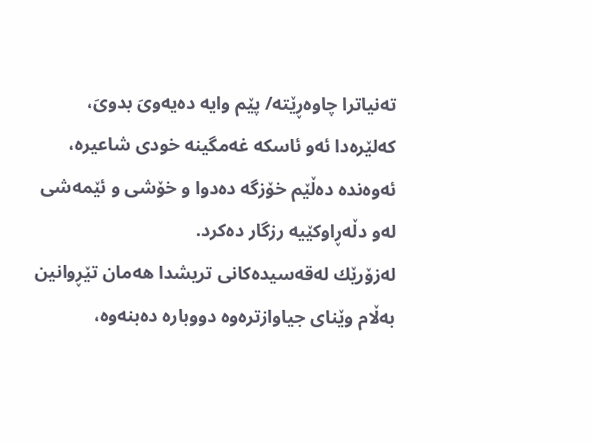ته‌نیاترا چاوه‌ڕێته‌/ پێم وایه‌ ده‌یه‌وىَ بدوىَ، كه‌لێره‌دا ئه‌و ئاسكه‌ غه‌مگینه‌ خودى شاعیره‌، ئه‌وه‌نده‌ ده‌ڵێم خۆزگه‌ ده‌دوا و خۆشى و ئێمه‌شى له‌و دڵه‌ڕاوكێیه‌ رزگار ده‌كرد.
له‌زۆرێك له‌قه‌سیده‌كانى تریشدا هه‌مان تێڕوانین به‌ڵام وێناى جیاوازتره‌وه‌ دووباره‌ ده‌بنه‌وه‌،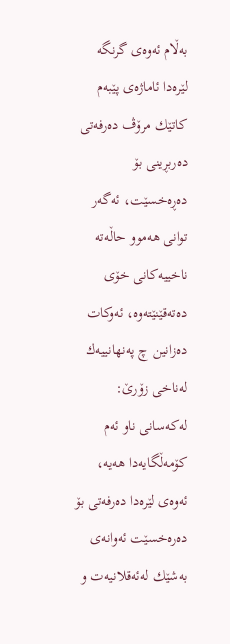به‌ڵام ئه‌وه‌ى گرنگه‌ لێره‌دا ئاماژه‌ى پێبه‌م كاتێك مرۆڤ ده‌رفه‌تى ده‌ربڕینى بۆ ده‌ڕه‌خسێت، ئه‌گه‌ر توانى هه‌موو حاڵه‌ته‌ ناخییه‌كانى خۆى ده‌ته‌قێنێته‌وه‌، ئه‌وكات ده‌زانین چ په‌نهانییه‌ك له‌ناخى زۆرێ: له‌كه‌سانى ناو ئه‌م كۆمه‌ڵگایه‌دا هه‌یه‌، ئه‌وه‌ى لێره‌دا ده‌رفه‌تى بۆ ده‌ره‌خسێت ئه‌وانه‌ى به‌شێك له‌ئه‌قلانیه‌ت و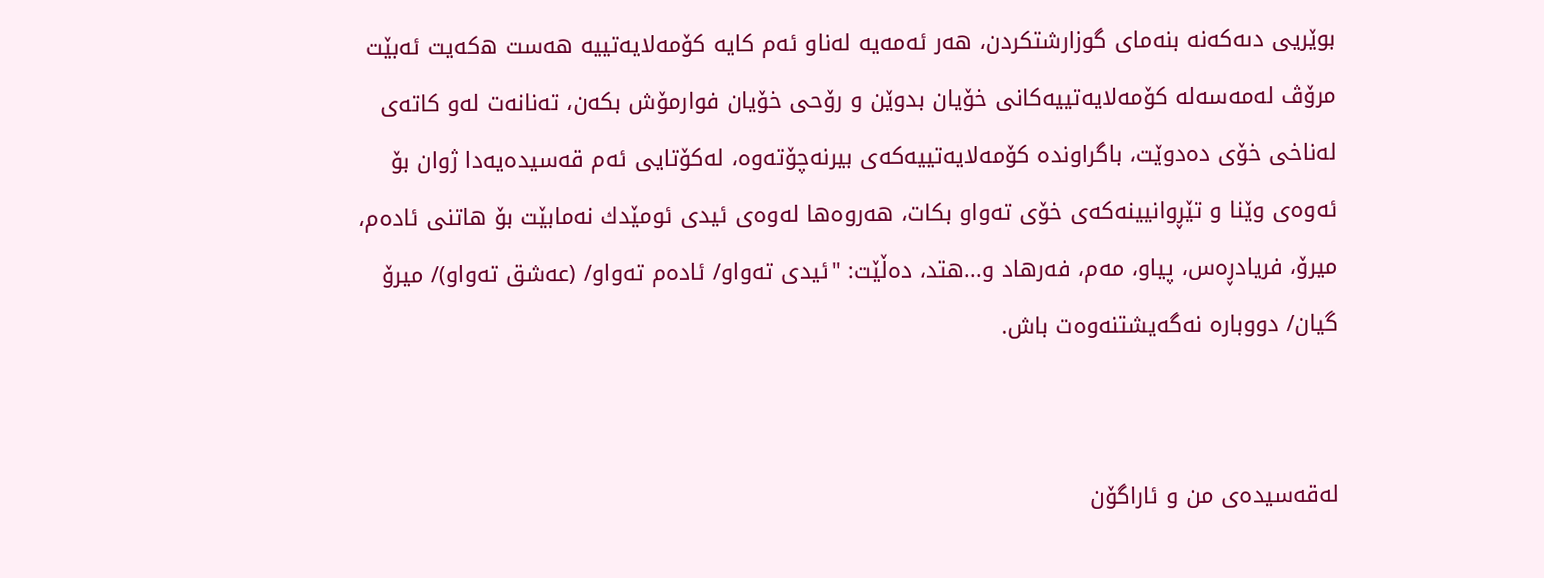بوێریى دىه‌كه‌نه‌ بنه‌ماى گوزارشتكردن، هه‌ر ئه‌مه‌یه‌ له‌ناو ئه‌م كایه‌ كۆمه‌لایه‌تییه‌ هه‌ست ه‌كه‌یت ئه‌بێت مرۆڤ له‌مه‌سه‌له‌ كۆمه‌لایه‌تییه‌كانى خۆیان بدوێن و رۆحى خۆیان فوارمۆش بكه‌ن، ته‌نانه‌ت له‌و كاته‌ى له‌ناخى خۆى ده‌دوێت، باگراونده‌ كۆمه‌لایه‌تییه‌كه‌ى بیرنه‌چۆته‌وه‌، له‌كۆتایى ئه‌م قه‌سیده‌یه‌دا ژوان بۆ ئه‌وه‌ى وێنا و تێڕوانیینه‌كه‌ى خۆى ته‌واو بكات، هه‌روه‌ها له‌وه‌ى ئیدى ئومێدك نه‌مابێت بۆ هاتنى ئاده‌م، میرۆ، فریادڕه‌س، پیاو، مه‌م، فه‌رهاد و...هتد، ده‌ڵێت: "ئیدى ته‌واو/ ئاده‌م ته‌واو/ (عه‌شق ته‌واو)/ میرۆ گیان/ دووباره‌ نه‌گه‌یشتنه‌وه‌ت باش.


له‌قه‌سیده‌ى من و ئاراگۆن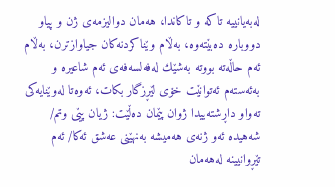له‌به‌یانییه‌ تاكه‌ و تاكاندا، هه‌مان دوالیزمه‌ى ژن و پیاو دووباره‌ ده‌بێته‌وه‌، به‌ڵام وێناكردنه‌كان جیاوازترن، به‌ڵام ئه‌م حاڵه‌ته‌ بووته‌ به‌شێك له‌فه‌لسه‌فه‌ى ئه‌م شاعیره‌ و به‌ئه‌سته‌م ئه‌توانێت خۆى لێڕزگار بكات، ئه‌وه‌تا له‌وێنایه‌كى ته‌واو داڕشته‌ییدا ژوان پێمان ده‌ڵێت: ژیان پێى وتم/ شه‌هیده‌ ئه‌و ژنه‌ى هه‌میشه‌ به‌نهێنى عه‌شق ئه‌كا/ ئه‌م تێڕوانیینه‌ له‌هه‌مان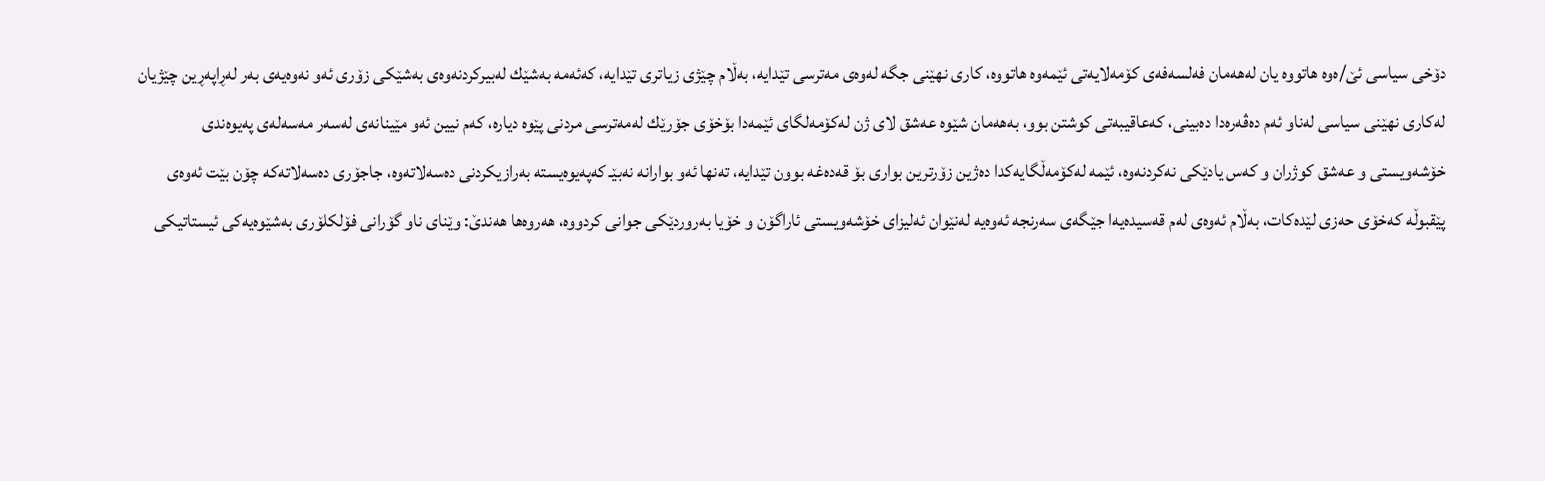دۆخى سیاسى ئێ/ه‌وه‌ هاتووه‌ یان له‌هه‌مان فه‌لسه‌فه‌ى كۆمه‌لایه‌تى ئێمه‌وه‌ هاتووه‌، كارى نهێنى جگه‌ له‌وه‌ى مه‌ترسى تێدایه‌، به‌ڵام چێژى زیاترى تێدایه‌، كه‌ئه‌مه‌ به‌شێك له‌بیركردنه‌وه‌ى به‌شێكى زۆرى ئه‌و نه‌وه‌یه‌ى به‌ر له‌ڕاپه‌ڕین چێژیان له‌كارى نهێنى سیاسى له‌ناو ئه‌م ده‌ڤه‌ره‌دا ده‌بینى، كه‌عاقیبه‌تى كوشتن بوو، به‌هه‌مان شێوه‌ عه‌شق لاى ژن له‌كۆمه‌لگاى ئێمه‌دا بۆخۆى جۆرێك له‌مه‌ترسى مردنى پێوه‌ دیاره‌، كه‌م نیین ئه‌و مێینانه‌ى له‌سه‌ر مه‌سه‌له‌ى په‌یوه‌ندى خۆشه‌ویستى و عه‌شق كوژران و كه‌س یادێكى نه‌كردنه‌وه‌، ئێمه‌ له‌كۆمه‌ڵگایه‌كدا ده‌ژین زۆرترین بوارى بۆ قه‌ده‌غه‌ بوون تێدایه‌، ته‌نها ئه‌و بوارانه‌ نه‌بێـ كه‌په‌یوه‌یسته‌ به‌رازیكردنى ده‌سه‌لاته‌وه‌، جاجۆرى ده‌سه‌لاته‌كه‌ چۆن بێت ئه‌وه‌ى پێقبوڵه‌ كه‌خۆى حه‌زى لێده‌كات، به‌ڵام ئه‌وه‌ى له‌م قه‌سیده‌یه‌ا جێگه‌ى سه‌رنجه‌ ئه‌وه‌یه‌ له‌نێوان ئه‌لیزاى خۆشه‌ویستى ئاراگۆن و خۆیا به‌روردێكى جوانى كردووه‌، هه‌روه‌ها هه‌ندێ: وێناى ناو گۆرانى فۆلكلۆرى به‌شێوه‌یه‌كى ئیستاتیكى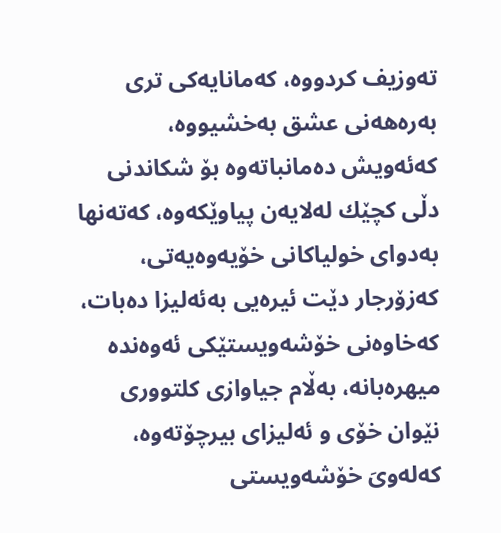ته‌وزیف كردووه‌، كه‌مانایه‌كى ترى به‌ره‌هه‌نى عشق به‌خشیووه‌، كه‌ئه‌ویش ده‌مانباته‌وه‌ بۆ شكاندنى دڵى كچێك له‌لایه‌ن پیاوێكه‌وه‌، كه‌ته‌نها به‌دواى خولیاكانى خۆیه‌وه‌یه‌تى، كه‌زۆرجار دێت ئیره‌یى به‌ئه‌لیزا ده‌بات، كه‌خاوه‌نى خۆشه‌ویستێكى ئه‌وه‌نده‌ میهره‌بانه‌، به‌ڵام جیاوازى كلتوورى نێوان خۆى و ئه‌لیزاى بیرچۆته‌وه‌، كه‌له‌وىَ خۆشه‌ویستى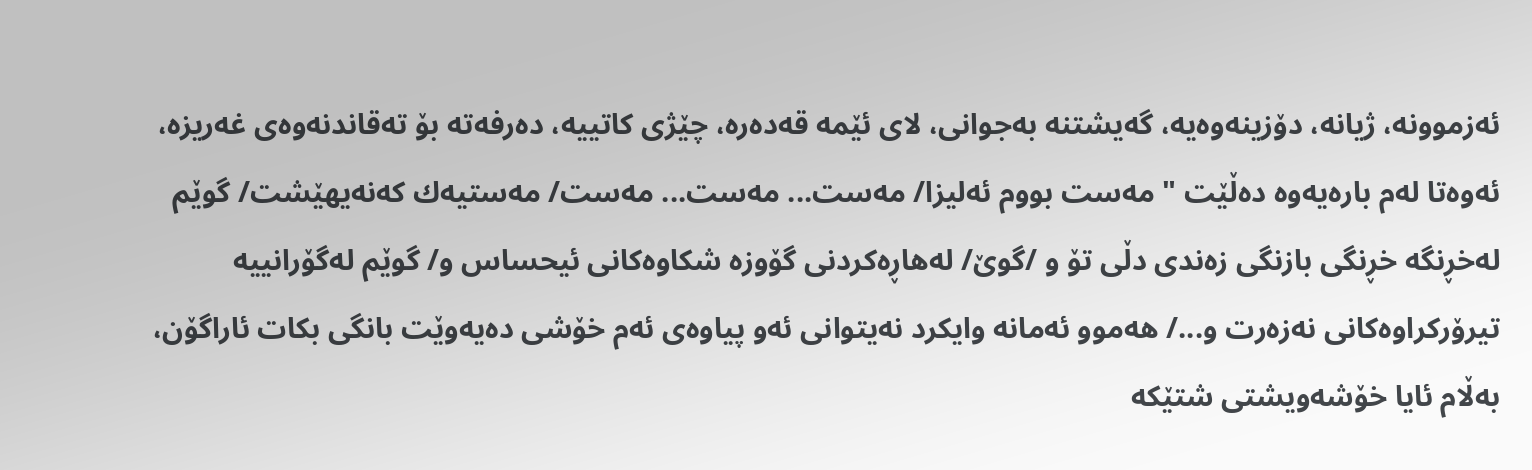ئه‌زموونه‌، ژیانه‌، دۆزینه‌وه‌یه‌، گه‌یشتنه‌ به‌جوانى، لاى ئێمه‌ قه‌ده‌ره‌، چێژى كاتییه‌، ده‌رفه‌ته‌ بۆ ته‌قاندنه‌وه‌ى غه‌ریزه‌، ئه‌وه‌تا له‌م باره‌یه‌وه‌ ده‌ڵێت " مه‌ست بووم ئه‌لیزا/ مه‌ست... مه‌ست... مه‌ست/ مه‌ستیه‌ك كه‌نه‌یهێشت/ گوێم له‌خڕنگه‌ خڕنگى بازنگى زه‌ندى دڵى تۆ و /گوێ/ له‌هاڕه‌كردنى گۆوزه‌ شكاوه‌كانى ئیحساس و/ گوێم له‌گۆرانییه‌ تیرۆركراوه‌كانى نه‌زه‌رت و.../ هه‌موو ئه‌مانه‌ وایكرد نه‌یتوانى ئه‌و پیاوه‌ى ئه‌م خۆشى ده‌یه‌وێت بانگى بكات ئاراگۆن، به‌ڵام ئایا خۆشه‌ویشتى شتێكه‌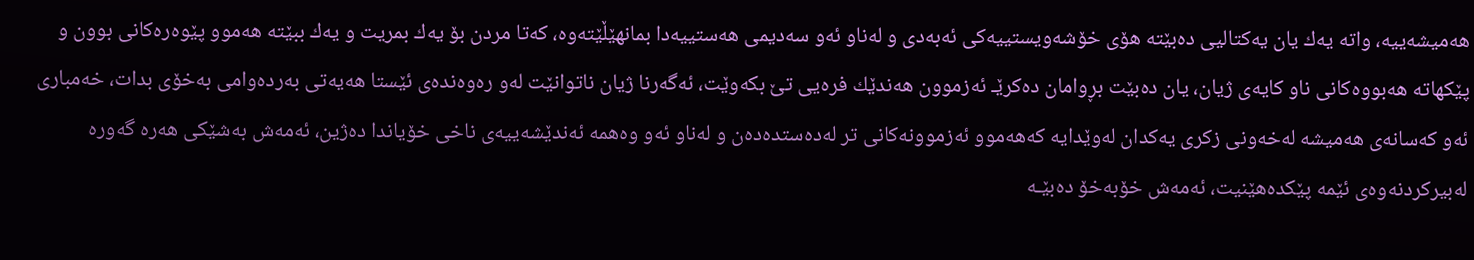هه‌میشه‌ییه‌، واته‌ یه‌ك یان یه‌كتالیى ده‌بێته‌ هۆى خۆشه‌ویستییه‌كى ئه‌به‌دى و له‌ناو ئه‌و سه‌دیمى هه‌ستییه‌دا بمانهێڵێته‌وه‌، كه‌تا مردن بۆ یه‌ك بمریت و یه‌ك ببێته‌ هه‌موو پێوه‌ره‌كانى بوون و پێكهاته‌ هه‌بووه‌كانى ناو كایه‌ى ژیان، یان ده‌بێت بڕوامان ده‌كرێـ ئه‌زموون هه‌ندێك فره‌یى تێ بكه‌وێت، ئه‌گه‌رنا ژیان ناتوانێت له‌و ره‌وه‌نده‌ى ئێستا هه‌یه‌تى به‌رده‌وامى به‌خۆى بدات، خه‌مبارى ئه‌و كه‌سانه‌ى هه‌میشه‌ له‌خه‌ونى زكرى یه‌كدان له‌وێدایه‌ كه‌هه‌موو ئه‌زموونه‌كانى تر له‌ده‌ستده‌ده‌ن و له‌ناو ئه‌و وه‌همه‌ ئه‌ندێشه‌ییه‌ى ناخى خۆیاندا ده‌ژین، ئه‌مه‌ش به‌شێكى هه‌ره‌ گه‌وره‌ له‌بیركردنه‌وه‌ى ئێمه‌ پێكده‌هێنیت، ئه‌مه‌ش خۆبه‌خۆ ده‌بێـه‌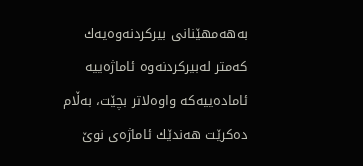به‌هه‌مهێنانى بیركردنه‌وه‌یه‌ك كه‌متر له‌بیركردنه‌وه‌ ئاماژه‌ییه‌ ئاماده‌ییه‌كه‌ واوه‌لاتر بچێت، به‌ڵام ده‌كرێت هه‌ندێك ئاماژه‌ى نوێ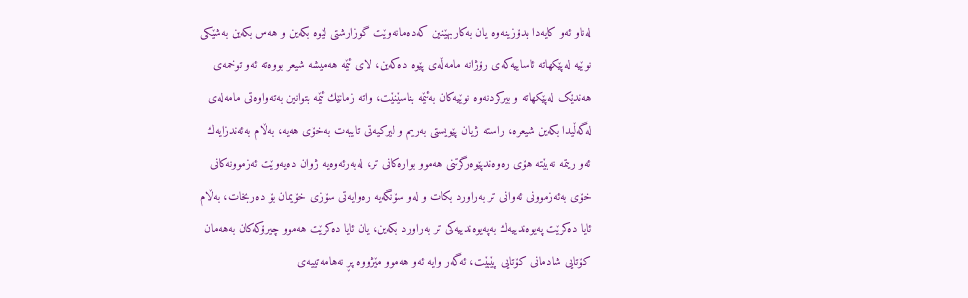له‌ناو ئه‌و كایه‌دا بدۆزینه‌وه‌ یان به‌كاربهێنین كه‌ده‌مانه‌وێت گوزارشتى لێوه‌ بكه‌ین و هه‌س بكه‌ین به‌شێكى نوێیه‌ له‌پێكهاته‌ ئاساییه‌كه‌ى رۆژانه‌ مامه‌ڵه‌ى پێوه‌ ده‌كه‌ین، لاى ئێمه‌ هه‌میشه‌ شیعر بووه‌ته‌ ئه‌و توخمه‌ى هه‌ندێک له‌پێكهاته‌ و بیركردنه‌وه‌ نوێیه‌كان به‌ئێمه‌ بناسێنێت، واته‌ زمانێك ئێمه‌ بتوانین به‌ته‌واوه‌تى مامه‌له‌ى له‌گه‌ڵیدا بكه‌ین شیعره‌، راسته‌ ژیان پێویستى به‌ریم و لیركیه‌تى تایبه‌ت به‌خۆى هه‌یه‌، به‌ڵام به‌ئه‌ندزایه‌ك ئه‌و ریتمه‌ نه‌بێته‌ هۆى ره‌وه‌ندپێوه‌رگرتنى هه‌موو بواره‌كانى تر، له‌به‌رئه‌وه‌یه‌ ژوان ده‌یه‌وێت ئه‌زموونه‌كانى خۆى به‌ئه‌زموونى ئه‌وانى تر به‌راورد بكات و له‌و سۆنگه‌یه‌ ره‌وایه‌تى سۆزى خۆیمان بۆ ده‌ربخات، به‌ڵام ئایا ده‌كرێت په‌یوه‌ندییه‌ك به‌په‌یوه‌ندییه‌كى تر به‌راورد بكه‌ین، یان ئایا ده‌كرێت هه‌موو چیرۆكه‌كان به‌هه‌مان كۆتایى شادمانى كۆتایى پێبێت، ئه‌گه‌ر وایه‌ ئه‌و هه‌موو مێژووه‌ پڕ نه‌هامه‌تییه‌ى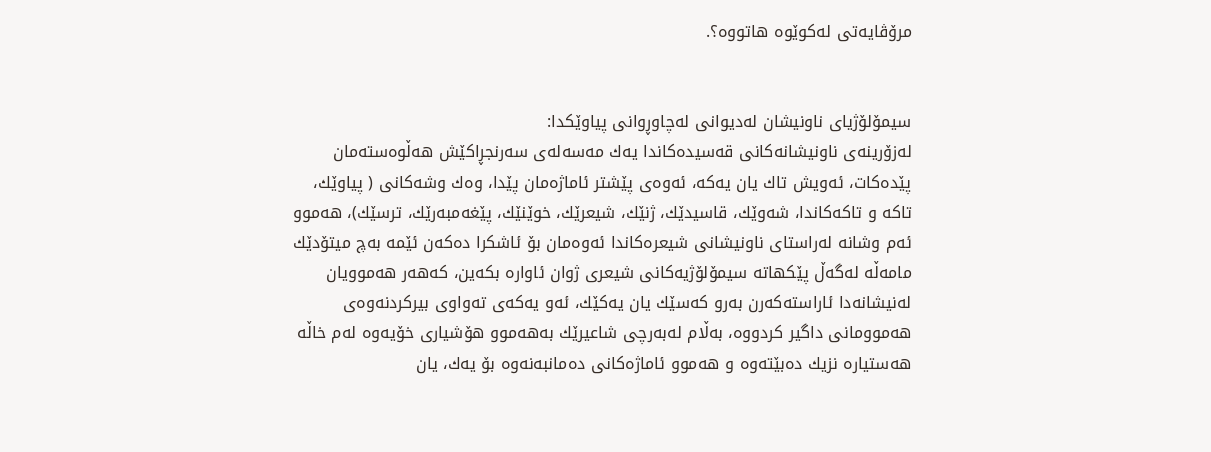مرۆڤایه‌تى له‌كوێوه‌ هاتووه‌؟.


سیمۆلۆژیاى ناونیشان له‌دیوانى له‌چاوڕوانى پیاوێكدا:
له‌زۆرینه‌ى ناونیشانه‌كانى قه‌سیده‌كاندا یه‌ك مه‌سه‌له‌ى سه‌رنجڕاكێش هه‌ڵوه‌سته‌مان پێده‌كات، ئه‌ویش تاك یان یه‌كه‌، ئه‌وه‌ى پێشتر ئاماژه‌مان پێدا، وه‌ك وشه‌كانى ( پیاوێك، تاكه‌ و تاكه‌كاندا، شه‌وێك، قاسیدێك، ژنێك، شیعرێك، خوێنێك، پێغه‌مبه‌رێك، ترسێك)، هه‌موو ئه‌م وشانه‌ له‌راستاى ناونیشانى شیعره‌كاندا ئه‌وه‌مان بۆ ئاشكرا ده‌كه‌ن ئێمه‌ به‌چ میتۆدێك مامه‌ڵه‌ له‌گه‌ڵ پێكهاته‌ سیمۆلۆژیه‌كانى شیعرى ژوان ئاواره‌ بكه‌ین، كه‌هه‌ر هه‌موویان له‌نیشانه‌دا ئاراسته‌كه‌رن به‌رو كه‌سێك یان یه‌كێك، ئه‌و یه‌كه‌ى ته‌واوى بیركردنه‌وه‌ى هه‌موومانى داگیر كردووه‌، به‌ڵام له‌به‌رچى شاعیرێك به‌هه‌موو هۆشیارى خۆیه‌وه‌ له‌م خاڵه‌ هه‌ستیاره‌ نزیك ده‌بێته‌وه‌ و هه‌موو ئاماژه‌كانى ده‌مانبه‌نه‌وه‌ بۆ یه‌ك، یان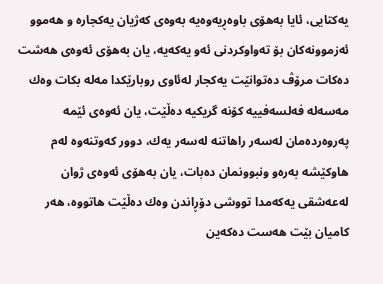یه‌كتایى، ئایا به‌هۆى باوه‌ڕیه‌وه‌یه‌ به‌وه‌ى كه‌ژیان یه‌كجاره‌ و هه‌موو ئه‌زموونه‌كان بۆ ته‌واوكردنى ئه‌و یه‌كه‌یه‌، یان به‌هۆى ئه‌وه‌ى هه‌شت ده‌كات مرۆڤ ده‌توانێت یه‌كجار له‌ئاوى روبارێكدا مه‌له‌ بكات وه‌ك مه‌سه‌له‌ فه‌لسه‌فییه‌ كۆنه‌ گریكیه‌ ده‌ڵێت، یان ئه‌وه‌ى ئێمه‌ په‌روه‌رده‌مان له‌سه‌ر راهاتنه‌ له‌سه‌ر یه‌ك، دوور كه‌وتنه‌وه‌ له‌م هاوكێشه‌ به‌ره‌و ونبوونمان ده‌بات، یان به‌هۆى ئه‌وه‌ى ژوان له‌عه‌شقى یه‌كه‌مدا تووشى دۆڕاندن وه‌ك ده‌ڵێت هاتووه‌، هه‌ر كامیان بێت هه‌ست ده‌كه‌ین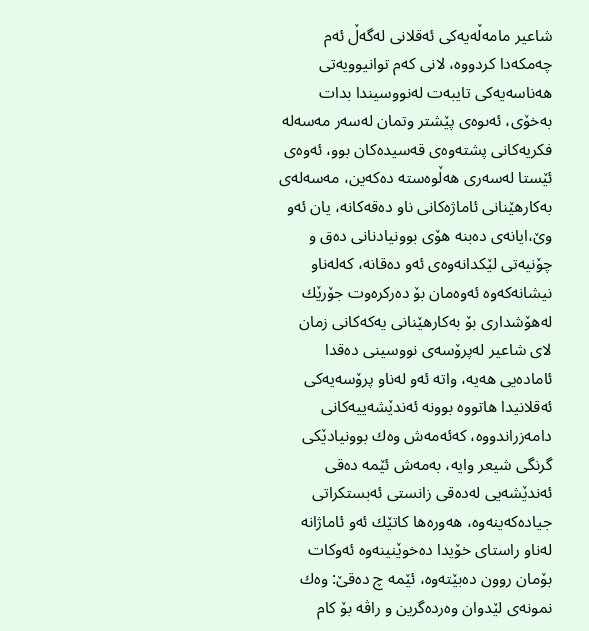شاعیر مامه‌ڵه‌یه‌كى ئه‌قلانى له‌گه‌ڵ ئه‌م چه‌مكه‌دا كردووه‌، لانى كه‌م توانیوویه‌تى هه‌ناسه‌یه‌كى تایبه‌ت له‌نووسیندا بدات به‌خۆى، ئه‌ىوه‌ى پێشتر وتمان له‌سه‌ر مه‌سه‌له‌ فكریه‌كانى پشته‌وه‌ى قه‌سیده‌كان بوو، ئه‌وه‌ى ئێستا له‌سه‌رى هه‌ڵوه‌سته‌ ده‌كه‌ین، مه‌سه‌له‌ى به‌كارهێنانى ئاماژه‌كانى ناو ده‌قه‌كانه‌، یان ئه‌و وێ،ایانه‌ى ده‌بنه‌ هۆى بوونیادنانى ده‌ق و چۆنیه‌تى لێكدانه‌وه‌ى ئه‌و ده‌قانه‌، كه‌له‌ناو نیشانه‌كه‌وه‌ ئه‌وه‌مان بۆ ده‌ركره‌وت جۆرێك له‌هۆشدارى بۆ به‌كارهێنانى یه‌كه‌كانى زمان لاى شاعیر له‌پرۆسه‌ى نووسینى ده‌قدا ئاماده‌یى هه‌یه‌، واته‌ ئه‌و له‌ناو پرۆسه‌یه‌كى ئه‌قلانیدا هاتووه‌ بوونه‌ ئه‌ندێشه‌ییه‌كانى دامه‌زراندووه‌، كه‌ئه‌مه‌ش وه‌ك بوونیادێكى گرنگى شیعر وایه‌، به‌مه‌ش ئێمه‌ ده‌قى ئه‌ندێشه‌یى له‌ده‌قى زانستى ئه‌بستكراتى جیاده‌كه‌ینه‌وه‌، هه‌وره‌ها كاتێك ئه‌و ئاماژانه‌ له‌ناو راستاى خۆیدا ده‌خوێنینه‌وه‌ ئه‌وكات بۆمان روون ده‌بێته‌وه‌، ئێمه‌ چ ده‌قێ: وه‌ك نمونه‌ى لێدوان وه‌رده‌گرین و راڤه‌ بۆ كام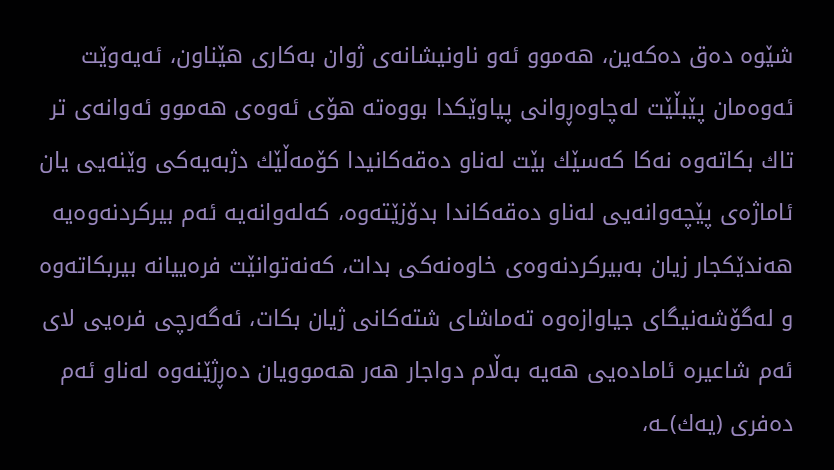شێوه‌ ده‌ق ده‌كه‌ین، هه‌موو ئه‌و ناونیشانه‌ى ژوان به‌كارى هێناون، ئه‌یه‌وێت ئه‌وه‌مان پێبڵێت له‌چاوه‌ڕوانى پیاوێكدا بووه‌ته‌ هۆى ئه‌وه‌ى هه‌موو ئه‌وانه‌ى تر تاك بكاته‌وه‌ نه‌كا كه‌سێك بێت له‌ناو ده‌قه‌كانیدا كۆمه‌ڵێك دژبه‌یه‌كى وێنه‌یى یان ئاماژه‌ى پێچه‌وانه‌یی له‌ناو ده‌قه‌كاندا بدۆزێته‌وه‌، كه‌له‌وانه‌یه‌ ئه‌م بیركردنه‌وه‌یه‌ هه‌ندێكجار زیان به‌بیركردنه‌وه‌ى خاوه‌نه‌كى بدات، كه‌نه‌توانێت فره‌ییانه‌ بیربكاته‌وه‌ و له‌گۆشه‌نیگاى جیاوازه‌وه‌ ته‌ماشاى شته‌كانى ژیان بكات، ئه‌گه‌رچى فره‌یی لاى ئه‌م شاعیره‌ ئاماده‌یى هه‌یه‌ به‌ڵام دواجار هه‌ر هه‌موویان ده‌ڕژێنه‌وه‌ له‌ناو ئه‌م ده‌فرى (یه‌ك)ـه‌،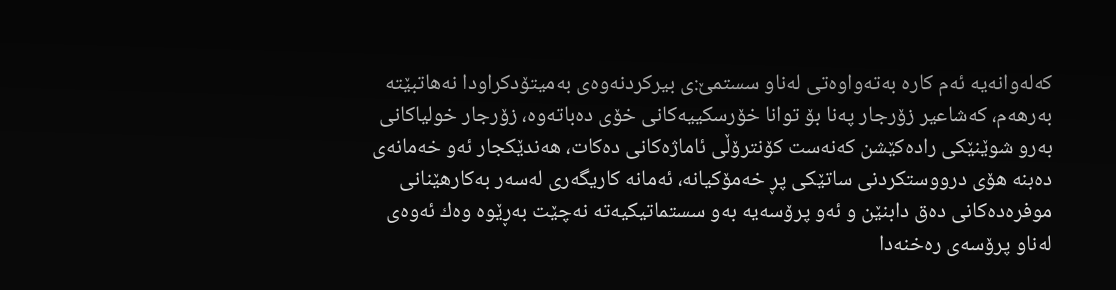كه‌له‌وانه‌یه‌ ئه‌م كاره‌ به‌ته‌واوه‌تى له‌ناو سستمێ:ى بیركردنه‌وه‌ى به‌میتۆدكراودا نه‌هاتبێته‌ به‌رهه‌م، كه‌شاعیر زۆرجار په‌نا بۆ توانا خۆرسكییه‌كانى خۆى ده‌باته‌وه‌، زۆرجار خولیاكانى به‌رو شوێنێكى راده‌كێشن كه‌نه‌ست كۆنترۆڵى ئاماژه‌كانى ده‌كات، هه‌ندێكجار ئه‌و خه‌مانه‌ى ده‌بنه‌ هۆى درووستكردنى ساتێكى پڕ خه‌مۆكیانه‌، ئه‌مانه‌ كاریگه‌رى له‌سه‌ر به‌كارهێنانى موفره‌ده‌كانى ده‌ق دابنێن و ئه‌و پرۆسه‌یه‌ به‌و سستماتیكیه‌ته‌ نه‌چێت به‌ڕێوه‌ وه‌ك ئه‌وه‌ى له‌ناو پرۆسه‌ى ره‌خنه‌دا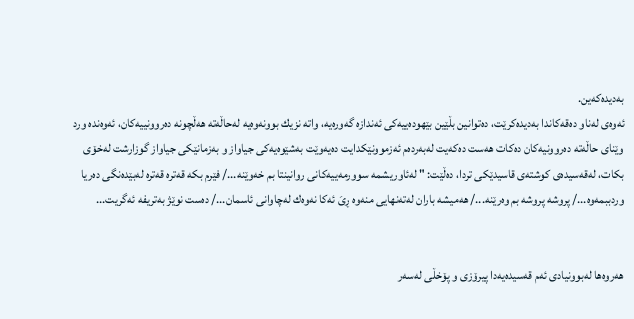به‌دیده‌كه‌ین.
ئه‌وه‌ى له‌ناو ده‌قه‌كاندا به‌دیده‌كرێت، ده‌توانین بڵێین بێهوده‌ییه‌كى ئه‌ندازه‌ گه‌وره‌یه‌، واته‌ نزیك بوونه‌وه‌یه‌ له‌حاڵه‌ته‌ هه‌ڵچونه‌ ده‌روونییه‌كان، ئه‌وه‌نده‌ ورد وێناى حاڵه‌ته‌ ده‌روونیه‌كان ده‌كات هه‌ست ده‌كه‌یت له‌به‌رده‌م ئه‌زموونێكدایت ده‌یه‌وێت به‌شێوه‌یه‌كى جیاواز و به‌زمانێكى جیاواز گوزارشت له‌خۆى بكات، له‌قه‌سیده‌ى كوشته‌ى قاسیدێكى تردا، ده‌ڵێت: " له‌ئاوریشمه‌ سوورمه‌ییه‌كانى روانینتا بم خه‌وێنه‌.../ فێرم بكه‌ قه‌تره‌ قه‌تره‌ له‌بێده‌نگى ده‌ریا وردببمه‌وه‌.../ پروشه‌ پروشه‌ بم وه‌رێنه‌.../ هه‌میشه‌ باران له‌ته‌نهایى منه‌وه‌ ڕىَ ئه‌كا نه‌وه‌ك له‌چاوانى ئاسمان.../ ده‌ست نوێژ به‌تریفه‌ ئه‌گریت...


هه‌روه‌ها له‌بوونیادى ئه‌م قه‌سیده‌یه‌دا پیرۆزى و پۆخڵى له‌سه‌ر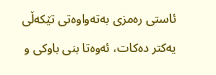ئاستى ره‌مزى به‌ته‌واوه‌تى تێكه‌ڵى یه‌كتر ده‌كات، ئه‌وه‌تا بنى باوكى و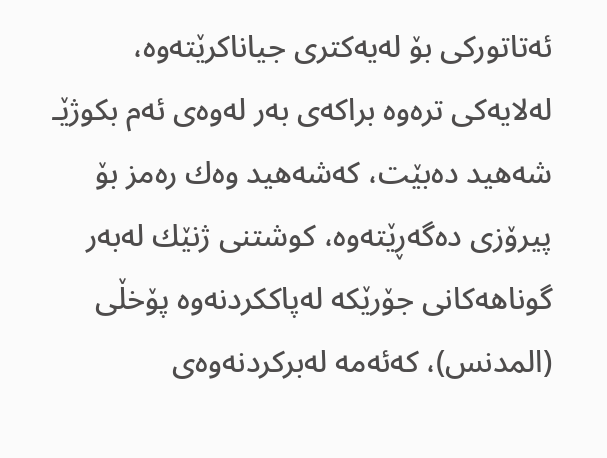ئه‌تاتوركى بۆ له‌یه‌كترى جیاناكرێته‌وه‌، له‌لایه‌كى تره‌وه‌ براكه‌ى به‌ر له‌وه‌ى ئه‌م بكوژێـ شه‌هید ده‌بێت، كه‌شه‌هید وه‌ك ره‌مز بۆ پیرۆزى ده‌گه‌ڕێته‌وه‌، كوشتنى ژنێك له‌به‌ر گوناهه‌كانى جۆرێكه‌ له‌پاككردنه‌وه‌ پۆخڵى (المدنس)، كه‌ئه‌مه‌ له‌بركردنه‌وه‌ى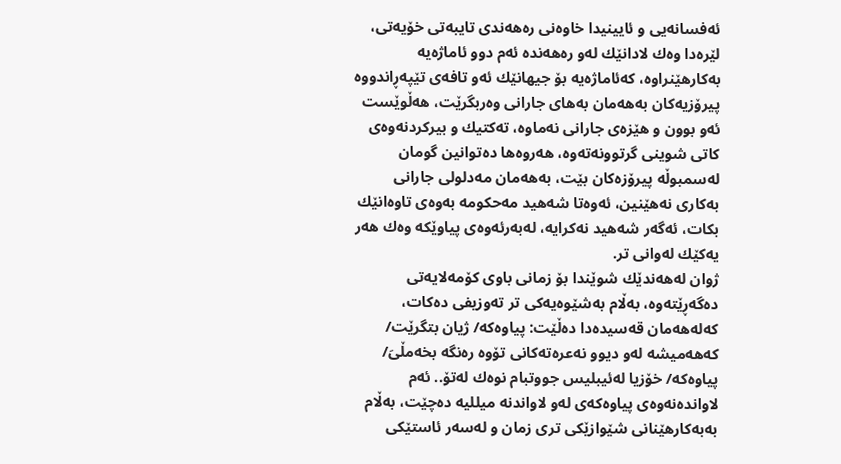ئه‌فسانه‌یى و ئایینیدا خاوه‌نى ره‌هه‌ندى تایبه‌تى خۆیه‌تى، لێره‌دا وه‌ك لادانێك له‌و ره‌هه‌نده‌ ئه‌م دوو ئاماژه‌یه‌ به‌كارهێنراوه‌، كه‌ئاماژه‌یه‌ بۆ جیهانێك ئه‌و تافه‌ى تێپه‌ڕاندووه‌ پیرۆزیه‌كان به‌هه‌مان به‌هاى جارانى وه‌ربگرێت، هه‌ڵوێست ئه‌و بوون و هێزه‌ى جارانى نه‌ماوه‌، ته‌كتیك و بیركردنه‌وه‌ى كاتى شوینى گرتوونه‌ته‌وه‌، هه‌روه‌ها ده‌توانین گومان له‌سمبوڵه‌ پیرۆزه‌كان بێت، به‌هه‌مان مه‌دلولى جارانى به‌كارى نه‌هێنین، ئه‌وه‌تا شه‌هید مه‌حكومه‌ به‌وه‌ى تاوه‌انێك بكات، ئه‌گه‌ر شه‌هید نه‌كرایه‌، له‌به‌رئه‌وه‌ى پیاوێكه‌ وه‌ك هه‌ر یه‌كێك له‌وانى تر.
ژوان له‌هه‌ندێك شوێندا بۆ زمانى باوى كۆمه‌لایه‌تى ده‌گه‌ڕێته‌وه‌، به‌ڵام به‌شێوه‌یه‌كى تر ته‌وزیفى ده‌كات، كه‌له‌هه‌مان قه‌سیده‌دا ده‌ڵێت: پیاوه‌كه‌/ ژیان بتگرێت/ كه‌هه‌میشه‌ له‌و دیوو نه‌عره‌ته‌كانى تۆوه‌ ره‌نگه‌ بخه‌مڵىَ/ پیاوه‌كه‌/ خۆزیا له‌ئیبلیس جووتبام نوه‌ك له‌تۆ.. ئه‌م لاوانده‌نه‌وه‌ى پیاوه‌كه‌ى له‌و لاواندنه‌ میللیه‌ ده‌چێت، به‌ڵام به‌به‌كارهێنانى شێوازێكى ترى زمان و له‌سه‌ر ئاستێكى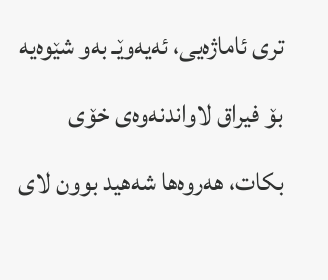ترى ئاماژه‌یى، ئه‌یه‌وێـ به‌و شێوه‌یه‌ بۆ فیراق لاواندنه‌وه‌ى خۆى بكات، هه‌روه‌ها شه‌هید بوون لاى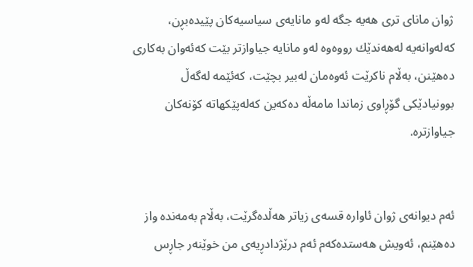ژوان ماناى ترى هه‌یه‌ جگه‌ له‌و مانایه‌ى سیاسیه‌كان پێیده‌بڕن، كه‌له‌وانه‌یه‌ له‌هه‌ندێك رووه‌وه‌ له‌و مانایه‌ جیاوازتر بێت كه‌ئه‌وان به‌كارى ده‌هێنن، به‌ڵام ناكرێت ئه‌وه‌مان له‌بیر بچێت، كه‌ئێمه‌ له‌گه‌ڵ بوونیادێكى گۆڕاوى زماندا مامه‌ڵه‌ ده‌كه‌ین كه‌له‌پێكهاته‌ كۆنه‌كان جیاوازتره‌.


ئه‌م دیوانه‌ى ژوان ئاواره‌ قسه‌ى زیاتر هه‌ڵده‌گرێت، به‌ڵام به‌مه‌نده‌ واز ده‌هێنم، ئه‌ویش هه‌ستده‌كه‌م ئه‌م درێژدادڕیه‌ى من خوێنه‌ر جاڕس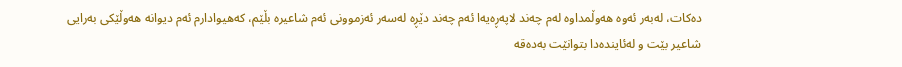ده‌كات، له‌به‌ر ئه‌وه‌ هه‌وڵمداوه‌ له‌م چه‌ند لاپه‌ڕه‌یه‌ا ئه‌م چه‌ند دێڕه‌ له‌سه‌ر ئه‌زموونى ئه‌م شاعیره‌ بڵێم، كه‌هیوادارم ئه‌م دیوانه‌ هه‌وڵێكى به‌رایى شاعیر بێت و له‌ئاینده‌دا بتوانێت به‌ده‌قه‌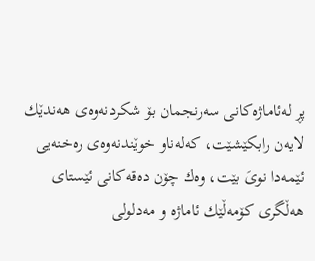پڕ له‌ئاماژه‌كانى سه‌رنجمان بۆ شكردنه‌وه‌ى هه‌ندێك لایه‌ن رابكێشێت، كه‌له‌ناو خوێندنه‌وه‌ى ره‌خنه‌یى ئێمه‌دا نوىَ بێت، وه‌ك چۆن ده‌قه‌كانى ئێستاى هه‌ڵگرى كۆمه‌ڵێك ئاماژه‌ و مه‌دلولى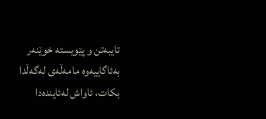تایبه‌تن و پێویسته‌ خوێنه‌ر به‌ئاگاییه‌وه‌ مامه‌ڵه‌ى له‌گه‌ڵدا بكات، ئاواش له‌ئاینده‌دا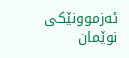ئه‌زموونێكى نوێمان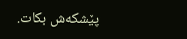پێشكه‌ش بكات.